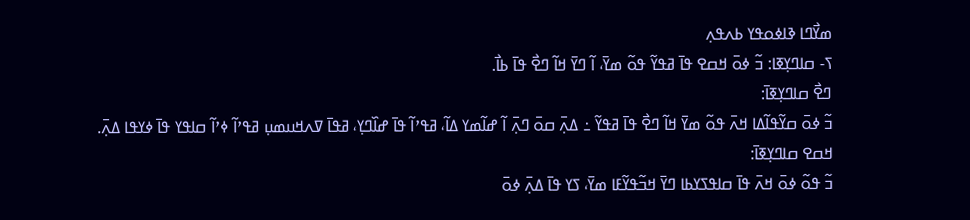ߘߌ߯ߣߊ ߢߊߦߋߟߌ ߕߍߟߍ߲
ߖ- ߛߊߣߌ߲ߧߊ: ߏ߬ ߦߋ߫ ߞߛߐ ߟߊ߫ ߥߟߌ߬ ߟߋ߬ ߘߌ߫، ߊ߬ ߣߌ߫ ߞߊ߬ ߣߐ߯ ߟߊ߫ ߕߊ߯.
ߣߐ߯ ߛߊߣߌ߲ߧߊ߫:
ߏ߬ ߦߋ߫ ߛߌ߬ߟߊ߬ߡߊ ߞߍ߫ ߟߋ߬ ߘߌ߫ ߞߊ߬ ߣߐ߯ ߟߊ߫ ߥߟߌ߬ ߸ ߡߍ߲߫ ߛߋ߫ ߣߍ߲߫ ߊ߬ ߝߊ߬ߘߌ ߡߊ߬، ߥߟߴߊ߬ ߟߊ߫ ߝߊ߰ߣߌ߲، ߥߟߊ߫ ߜߍߞߎߘߎ߲ ߥߟߴߊ߬ ߦߴߊ߬ ߛߊߟߌ ߟߊ߫ ߦߌߟߊ ߡߍ߲߫.
ߞߛߐ ߛߊߣߌ߲ߧߊ߫:
ߏ߬ ߟߋ߬ ߦߋ߫ ߞߍ߫ ߟߊ߫ ߛߊߟߖߌߕߊ ߣߌ߫ ߞߏ߬ߟߌ߬ߓߊ ߘߌ߫، ߖߌ ߟߊ߫ ߡߍ߲߫ ߦߋ߫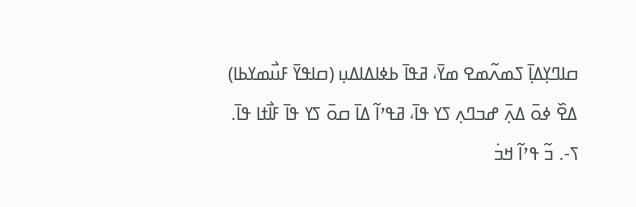ߛߊߣߌ߲ߡߊ߲߫ ߖߘߍ߬ߘߐ ߘߌ߫، ߥߟߊ߫ ߕߦߊߡߊߡߎ߲ (ߛߊߟߌ߫ ߓߎ߯ߘߌߕߊ) ߡߐ߰ ߦߋ߫ ߡߍ߲߫ ߝߏߣߍ߲ ߖߌ ߟߊ߫، ߥߟߴߊ߬ ߡߊ߫ ߛߋ߫ ߖߌ ߟߊ߫ ߓߊ߯ߙߊ ߟߊ߫.
ߖ-. ߏ߬ ߟߴߊ߬ ߞߏ߭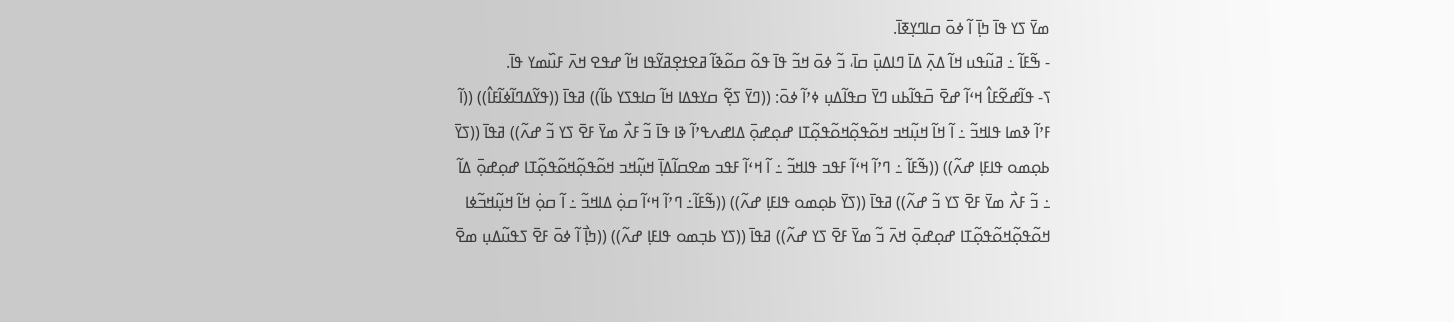ߘߌ߫ ߖߌ ߟߊ߫ ߤߊ߲߫ ߊ߬ ߦߋ߫ ߛߊߣߌ߲ߧߊ߫.
- ߒ߬ߓߊ߬ ߸ ߥߎ߬ߟߎ ߞߊ߬ ߡߍ߲߫ ߡߊ߫ ߣߊߡߎ߲߫ ߛߊ߫، ߏ߬ ߦߋ߫ ߞߏ߬ ߟߊ߫ ߟߋ߬ ߛߋ߬ߢߊ߬ ߥߐߙߐ߲ߥߌ߬ߟߊ ߞߊ߬ ߝߟߐ ߞߍ߫ ߓߎ߰ߘߌ ߟߊ߫.
ߖ- ߟߊ߬ߝߐ߬ߓߊ߮ ߞߵߊ߬ ߝߐ߫ ߛ߫ߟߊ߬ߕߎ ߣߌ߫ ߛߟߊ߬ߡߎ߲ ߦߴߊ߬ ߦߋ߫: ((ߣߌ߫ ߖߐ߲߬ ߛߌߟߡߊ ߞߊ߬ ߛߊߟߖߌ ߕߊ߬)) ߥߟߊ߫ ((ߟߌ߬ߡߣߊ߬ߦߊ߬ߓߊ߮)) ((ߊ߬ ߓߴߊ߬ ߢߘߊ ߟߊߞߏ߬ ߸ ߊ߬ ߞߊ߬ ߞߎ߲߬ߞߏ ߞߋ߬ߟߋ߲߬ߞߋ߬ߟߋ߲߬ߠߊ ߝߋ߲ߝߋ߲߫ ߡߊߝߍߟߴߊ߬ ߢߊ ߟߊ߫ ߏ߬ ߓߍ߯ ߘߌ߫ ߓߐ߫ ߖߌ ߏ߬ ߝߍ߬)) ߥߟߊ߫ ((ߖߌ߫ ߕߋ߲ߘߋ ߟߊߓߊ߲ ߝߍ߬)) ((ߒ߬ߓߊ߬ ߸ ߣߴߊ߬ ߞߵߊ߬ ߓߟߏ ߟߊߞߏ߬ ߸ ߊ߬ ߞߵߊ߬ ߓߟߏ ߘߐߛߊ߬ߡߊ߲߫ ߞߎ߲߬ߞߏ ߞߋ߬ߟߋ߲߬ߞߋ߬ߟߋ߲߬ߠߊ ߝߋ߲ߝߋ߲߫ ߡߊ߬ ߸ ߏ߬ ߓߍ߯ ߘߌ߫ ߓߐ߫ ߖߌ ߏ߬ ߝߍ߬)) ߥߟߊ߫ ((ߖߌ߫ ߕߋ߲ߘߋ ߟߊߓߊ߲ ߝߍ߬)) ((ߒ߬ߓߊ߬߸ ߣߴߊ߬ ߞߵߊ߬ ߛߋ߲߭ ߡߊߞߏ߬ ߸ ߊ߬ ߛߋ߲߭ ߞߊ߬ ߞߎ߲߬ߞߏ߬ߦߊ ߞߋ߬ߟߋ߲߬ߞߋ߬ߟߋ߲߬ߠߊ ߝߋ߲ߝߋ߲߫ ߞߍ߫ ߏ߬ ߘߌ߫ ߓߐ߫ ߖߌ ߝߍ߬)) ߥߟߊ߫ ((ߖߌ ߕߏ߲ߘߋ ߟߊߓߊ߲ ߝߍ߬)) ((ߤߊ߲߯ ߊ߬ ߦߋ߫ ߓߐ߫ ߖߟߎ߬ߡߎ߲ ߘߐ߫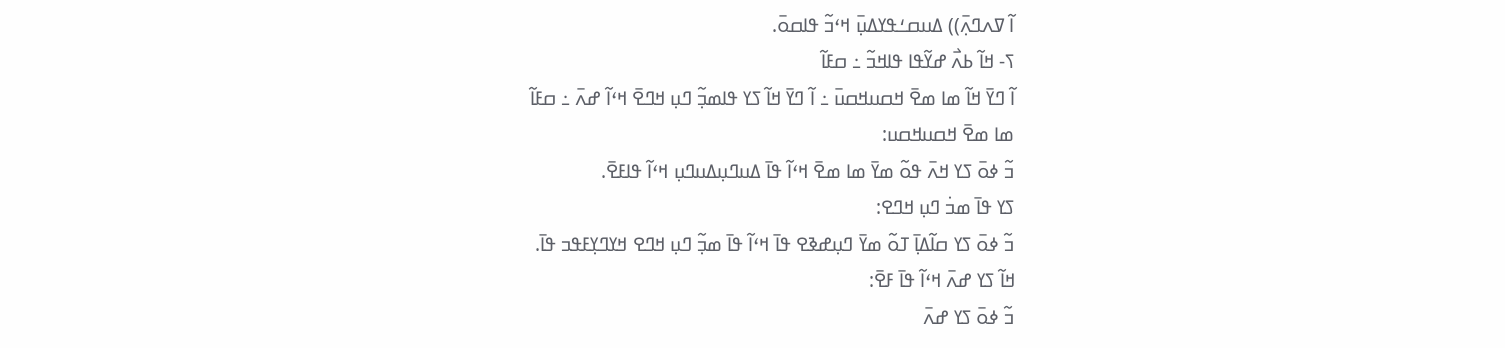ߊ߬ ߜߍߣߍ߲߫)) ߡߎߛߑߟߌߡߎ߲߫ ߞߵߏ߬ ߟߊߛߋ߫.
ߖ- ߞߊ߬ ߕߍ߯ ߝߌ߬ߟߊ ߟߊߞߏ߬ ߸ ߛߓߊ߬
ߊ߬ ߣߌ߫ ߞߊ߬ ߘߊ ߘߐ߫ ߞߛߎߞߛߎ߫ ߸ ߊ߬ ߣߌ߫ ߞߊ߬ ߖߌ ߟߊߘߏ߲߬ ߣߎ߲ ߞߣߐ߫ ߞߵߊ߬ ߝߍ߫ ߸ ߛߓߊ߬
ߘߊ ߘߐ߫ ߞߛߎߞߛߎ:
ߏ߬ ߦߋ߫ ߖߌ ߞߍ߫ ߟߋ߬ ߘߌ߫ ߘߊ ߘߐ߫ ߞߵߊ߬ ߟߊ߫ ߡߎߣߎ߲ߡߎߣߎ߲ ߞߵߊ߬ ߟߊߓߐ߫.
ߖߌ ߟߊ߫ ߘߏ߭ ߣߎ߲ ߞߣߐ:
ߏ߬ ߦߋ߫ ߖߌ ߛߊ߬ߡߊ߲߫ ߠߋ߬ ߘߌ߫ ߣߎ߲ߝߢߐ ߟߊ߫ ߞߵߊ߬ ߟߊ߫ ߘߏ߲߬ ߣߎ߲ ߞߣߐ ߞߌߣߌ߲ߓߟߏ ߟߊ߫.
ߞߊ߬ ߖߌ ߝߍ߫ ߞߵߊ߬ ߟߊ߫ ߓߐ߫:
ߏ߬ ߦߋ߫ ߖߌ ߝߍ߫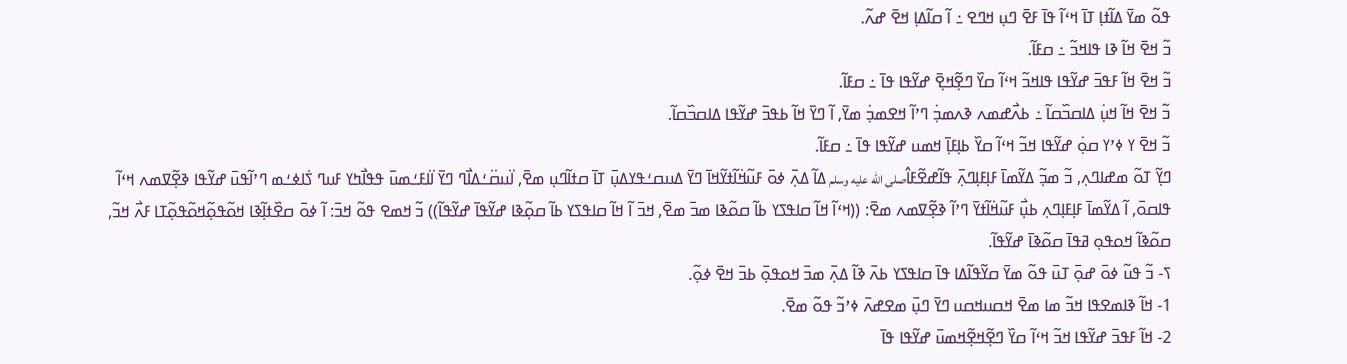ߟߋ߬ ߘߌ߫ ߡߊ߬ߙߊ߲ ߠߊ߫ ߞߵߊ߬ ߟߊ߫ ߓߐ߫ ߣߎ߲ ߞߣߐ ߸ ߊ߬ ߛߊ߬ߡߊ߲ ߞߐ߫ ߝߍ߬.
ߏ߬ ߞߐ߫ ߞߊ߬ ߢߊ ߟߊߞߏ߬ ߸ ߛߓߊ߬.
ߏ߬ ߞߐ߫ ߞߊ߬ ߓߟߏ߫ ߝߌ߬ߟߊ ߟߊߞߏ߬ ߞߵߊ߬ ߛߌ߰ ߣߐ߲߬ߞߐ߲߫ ߝߌ߬ߟߊ ߟߊ߫ ߸ ߛߓߊ߬.
ߏ߬ ߞߐ߫ ߞߊ߬ ߞߎ߲߭ ߡߊߛߏ߰ߛߊ߬ ߸ ߕߍ߯ߝߘߍ ߢߍߘߏ߲߭ ߣߴߊ߬ ߞߐߘߏ߲߭ ߘߌ߫, ߊ߬ ߣߌ߫ ߞߊ߬ ߕߟߏ߫ ߝߌ߬ߟߊ ߡߊߛߏ߰ߛߊ߬.
ߏ߬ ߞߐ߫ ߌ ߦߴߌ ߛߋ߲߭ ߝߌ߬ߟߊ ߞߏ߬ ߞߵߊ߬ ߛߌ߰ ߕߊ߲ߓߊ߲߫ ߞߘߎ ߝߌ߬ߟߊ ߟߊ߫ ߸ ߛߓߊ߬.
ߣߌ߲߬ ߠߋ߬ ߘߝߊߣߍ߲, ߏ߬ ߘߏ߲߬ ߡߌ߬ߘߊ߫ ߓߊ߲ߓߊ߲ߣߍ߲߫ ߟߊ߬ߝߐ߬ߓߊ߮صلى الله عليه وسلم ߡߊ߬ ߡߍ߲߫ ߦߋ߫ ߓߎ߬ߞ߭ߊ߬ߙߌ߬ߞߊ߫ ߣߌ߫ ߡߎߛߑߟߌߡߎ߲߫ ߠߊ߫ ߛߙߊ߬ߣߎ߲ ߘߐ߫, ߊ߳ߎߛ߳ߑߡߊ߯ߣ ߣߌ߫ ߊ߳ߊߓߑߘߎ߫ ߟߟߊ߯ߤߌ ߓߎߣ ߖ߭ߊߦߑߘ ߣߴߊ߬ߟߎ߫ ߝߌ߬ߟߊ ߢߐ߲߬ߜߘߍ ߞߵߊ߬ ߟߊߛߋ߫, ߊ߬ ߡߌ߬ߘߊ߫ ߓߊ߲ߓߊ߲ߣߍ߲ ߕߎ߲߯ ߓߎ߬ߞ߭ߊ߬ߙߌ߫ ߣߴߊ߬ ߢߐ߲߬ߜߘߍ ߘߐ߫: ((ߞߵߊ߬ ߞߊ߬ ߛߊߟߖߌ ߕߊ߬ ߛߋ߬ߢߊ ߘߏ߫ ߘߐ߫, ߞߏ߫ ߊ߬ ߞߊ߬ ߛߊߟߖߌ ߕߊ߬ ߛߋ߲߬ߢߊ ߝߌ߬ߟߊ߫ ߝߌ߬ߟߊ߬)) ߏ߬ ߞߘߐ ߟߋ߬ ߞߏ߫: ߊ߬ ߦߋ߫ ߛߐ߰ߙߊ߲߬ߢߊ ߞߋ߬ߟߋ߲߬ߞߋ߬ߟߋ߲߬ߠߊ ߓߍ߯ ߞߏ߬, ߛߋ߬ߢߊ߬ ߞߋߟߋ߲ ߥߟߊ߫ ߛߋ߬ߢߊ߫ ߝߌ߬ߟߊ߬.
ߖ- ߏ߬ ߟߎ߬ ߦߋ߫ ߝߋ߲߫ ߠߎ߫ ߟߋ߬ ߘߌ߫ ߛߌ߬ߟߊ߬ߡߊ ߟߊ߫ ߛߊߟߖߌ ߕߍ߫ ߢߊ߬ ߡߍ߲߫ ߘߏ߫ ߞߋߟߋ߲߫ ߕߏ߫ ߞߐ߫ ߦߋ߲߬.
1- ߞߊ߬ ߢߊߘߐߟߊ ߞߏ߬ ߘߊ ߘߐ߫ ߞߛߎߞߛߎ ߣߌ߫ ߣߎ߲߫ ߘߐߝߍ߫ ߦߴߏ߬ ߟߋ߬ ߘߐ߫.
2- ߞߊ߬ ߓߟߏ߫ ߝߌ߬ߟߊ ߞߏ߬ ߞߵߊ߬ ߛߌ߰ ߣߐ߲߬ߞߐ߲߬ߞߘߎ߫ ߝߌ߬ߟߊ ߟߊ߫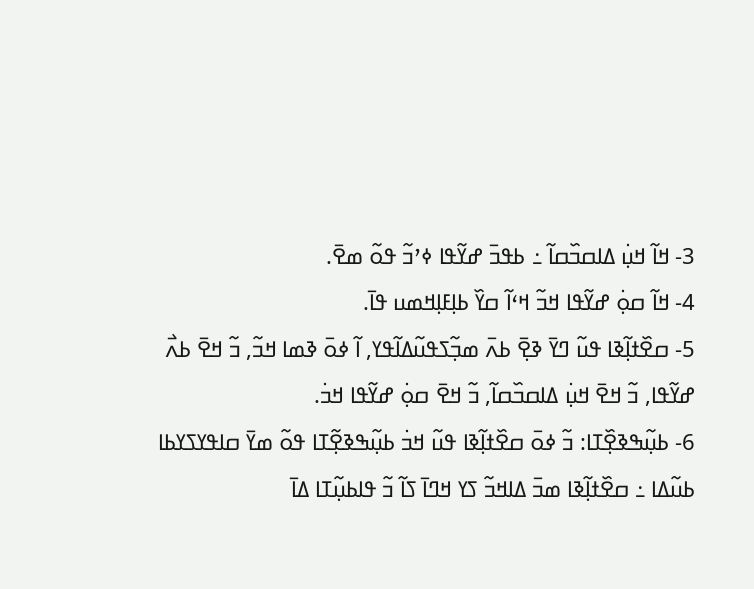3- ߞߊ߬ ߞߎ߲߭ ߡߊߛߏ߰ߛߊ߬ ߸ ߕߟߏ߫ ߝߌ߬ߟߊ ߦߴߏ߬ ߟߋ߬ ߘߐ߫.
4- ߞߊ߬ ߛߋ߲߭ ߝߌ߬ߟߊ ߞߏ߬ ߞߵߊ߬ ߛߌ߰ ߕߊ߲ߓߊ߲ߞߘߎ ߟߊ߫.
5- ߛߐ߰ߙߊ߲߬ߢߊ ߟߎ߬ ߣߌ߫ ߢߐ߲߫ ߕߍ߫ ߘߏ߲߬ߖߟߎ߬ߡߊ߬ߟߌ, ߊ߬ ߦߋ߫ ߢߘߊ ߞߏ߬, ߏ߬ ߞߐ߫ ߕߍ߯ ߝߌ߬ߟߊ, ߏ߬ ߞߐ߫ ߞߎ߲߭ ߡߊߛߏ߰ߛߊ߬, ߏ߬ ߞߐ߫ ߛߋ߲߭ ߝߌ߬ߟߊ ߞߏ߭.
6- ߕߎ߲߬ߒߢߐ߲߰ߠߊ: ߏ߬ ߦߋ߫ ߛߐ߰ߙߊ߲߬ߢߊ ߟߎ߬ ߞߏ߭ ߕߎ߲߬ߒߢߐ߲߬ߠߊ ߟߋ߬ ߘߌ߫ ߛߊߟߌߖߌߕߊ ߕߎ߬ߡߊ ߸ ߛߐ߰ߙߊ߲߬ߢߊ ߘߏ߫ ߡߊߞߏ߬ ߖߌ ߞߣߊ߫ ߖߊ߬ ߏ߬ ߟߊߕߎ߲߬ߠߊ ߡߊ߫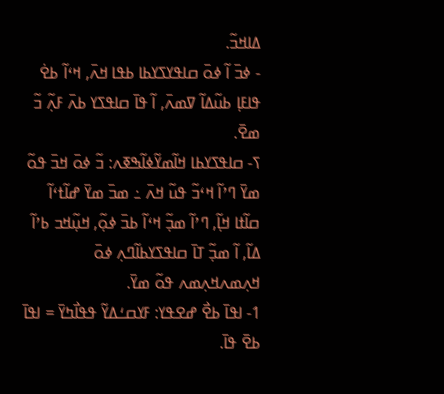ߡߊߞߏ߬.
- ߦߏ߫ ߊ߬ ߦߋ߫ ߛߊߟߌߖߌߕߊ ߕߟߊ ߞߍ߫, ߞߵߊ߬ ߕߐ߭ ߟߊߓߊ߲ ߕߎ߬ߡߊ߬ ߜߘߍ߫, ߊ߬ ߟߊ߫ ߛߊߟߖߌ ߕߍ߫ ߓߍ߲߬ ߏ߬ ߘߐ߫.
ߖ- ߛߊߟߖߌߕߊ ߞߊ߬ߘߌ߬ߦߊ߬ߒߧߍ: ߏ߬ ߦߋ߫ ߞߏ߫ ߟߋ߬ ߘߌ߫ ߣߴߊ߬ ߞߵߏ߬ ߟߎ߬ ߞߍ߫ ߸ ߘߏ߫ ߘߌ߫ ߝߊ߬ߙߵߊ߬ ߛߊ߬ߙߊ ߞߊ߲߬, ߣߴߊ߬ ߘߏ߲߬ ߞߵߊ߬ ߕߏ߫ ߦߋ߲߬, ߞߎ߲߬ߞߏ ߕߴߊ߬ ߡߊ߬, ߊ߬ ߘߏ߲߬ ߠߊ߫ ߛߊߟߖߌߕߊ߬ߣߍ߲ ߦߋ߫ ߞߍ߲ߘߍߞߍ߲ߘߍ ߟߋ߬ ߘߌ߫.
1- ߊߟߊ߫ ߕߐ߯ ߝߐߟߌ: ߓߌߛߑߡߌ߬ ߟߟߊ߯ߤߌ߫ = ߊߟߊ߫ ߕߐ߫ ߟߊ߫.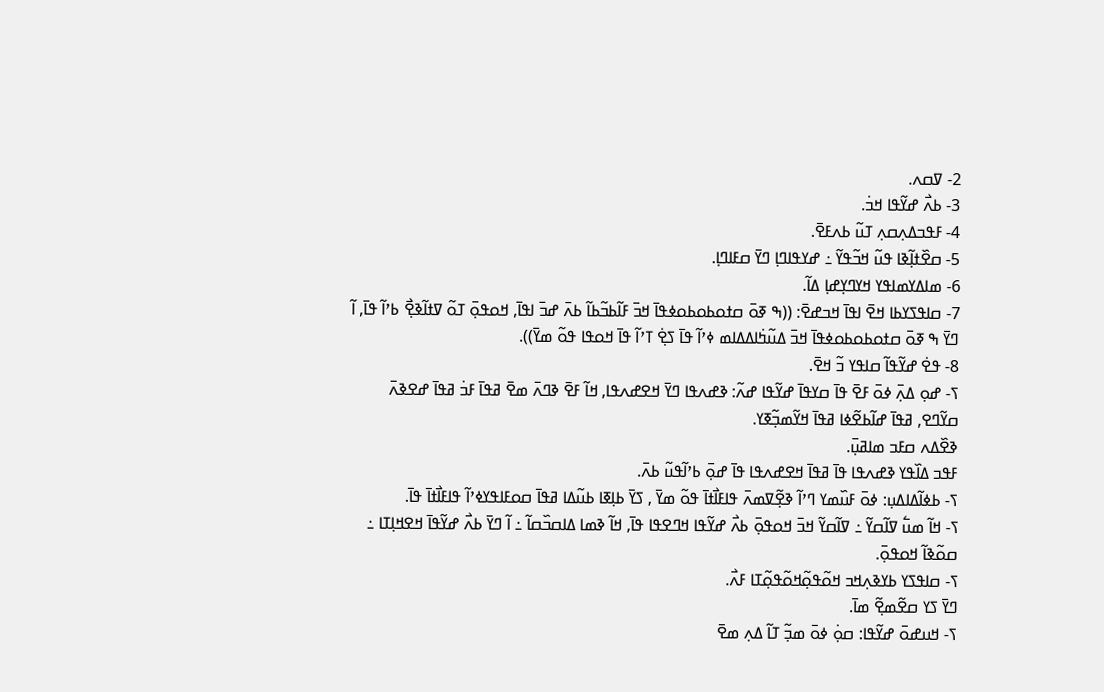2- ߜߛߍ.
3- ߕߍ߯ ߝߌ߬ߟߊ ߞߏ߭.
4- ߓߟߏߡߍ߲ߛߍ߲ ߠߎ߬ ߕߍߓߐ߫.
5- ߛߐ߰ߙߊ߲߬ߢߊ ߟߎ߬ ߞߏ߬ߟߌ߬ ߸ ߝߌߟߊߣߊ߲ ߣߌ߫ ߛߓߊߣߊ߲.
6- ߘߊߡߌߘߊߟߌ ߞߌߣߌ߲ߝߊ߲ ߡߊ߬.
7- ߛߊߟߖߌߕߊ ߞߐ߫ ߊߟߊ߫ ߞߏߝߐ߫: ((ߒ ߧߋ߫ ߛߙߋߕߋߕߋߦߟߊ߫ ߞߏ߫ ߓߊ߬ߕߏ߬ߕߊ߬ ߕߍ߫ ߝߏ߫ ߊߟߊ߫, ߞߋߟߋ߲߫ ߠߋ߬ ߜߙߊ߬ߢߐ߲߯ ߕߴߊ߬ ߟߊ߫, ߊ߬ ߣߌ߫ ߒ ߧߋ߫ ߛߙߋߕߋߕߋߦߟߊ߫ ߞߏ߫ ߡߎ߬ߤ߭ߊߡߡߊߘ ߦߴߊ߬ ߟߊ߫ ߖߐ߲߭ ߠߴߊ߬ ߟߊ߫ ߞߋߟߊ ߟߋ߬ ߘߌ߫)).
8- ߟߐ߭ ߝߌ߬ߟߊ߬ ߛߊߟߌ ߏ߬ ߞߐ߫.
ߖ- ߝߋ߲ ߡߍ߲߫ ߦߋ߫ ߓߐ߫ ߟߊ߫ ߛߌߟߊ߫ ߝߌ߬ߟߊ ߝߍ߬: ߢߝߍߟߊ ߣߌ߫ ߞߐߝߍߟߊ, ߞߊ߬ ߓߐ߫ ߢߣߍ߫ ߘߐ߫ ߥߟߊ߫ ߓߏ߭ ߥߟߊ߫ ߝߐߢߍ߫
ߛߌ߬ߣߐ, ߥߟߊ߫ ߝߊ߬ߕߐ߬ߦߊ ߥߟߊ߫ ߞߌ߬ߘߏ߲߬ߧߌ.
ߢߐ߰ߡߍ ߛߓߏ ߘߊߥߎ߲߫.
ߓߟߏ ߡߊ߰ߟߌ ߢߝߍߟߊ ߟߊ߫ ߥߟߊ߫ ߞߐߝߍߟߊ ߟߊ߫ ߝߋ߲߫ ߕߴߊ߬ߟߎ߬ ߕߍ߫.
ߖ- ߕߦߊ߬ߡߊߡߎ߲: ߦߋ߫ ߓߎ߰ߘߌ ߣߴߊ߬ ߢߐ߲߬ߜߘߍ߫ ߟߊߓߊ߯ߙߊ߫ ߟߋ߬ ߘߌ߫ , ߖߌ߫ ߕߊ߲ߧߊ ߕߎ߬ߡߊ ߥߟߊ߫ ߛߋߓߊߟߌߦߴߊ߬ ߟߊߓߊ߯ߙߊ߫ ߟߊ߫.
ߖ- ߞߊ߬ ߘߎ߱ ߜߊ߬ߛߌ߬ ߸ ߜߊ߬ߛߌ߬ ߞߏ߫ ߞߋߟߋ߲߫ ߕߍ߯ ߝߌ߬ߟߊ ߞߣߐߟߊ ߟߊ߫, ߞߊ߬ ߢߘߊ ߡߊߛߏ߰ߛߊ߬ ߸ ߊ߬ ߣߌ߫ ߕߍ߯ ߝߌ߬ߟߊ߫ ߞߐߞߊ߲ߠߊ ߸ ߛߋ߬ߢߊ߬ ߞߋߟߋ߲߫.
ߖ- ߛߊߟߖߌ ߕߌߢߍ߲ߞߏ ߞߋ߬ߟߋ߲߬ߞߋ߬ߟߋ߲߬ߠߊ ߓߍ߯.
ߣߌ߫ ߖߌ ߛߐ߬ߘߐ߲߬ ߘߊ߫.
ߖ- ߞߎߝߋ߫ ߝߌ߬ߟߊ: ߛߋ߲߭ ߦߋ߫ ߘߏ߲߬ ߠߊ߬ ߡߍ߲ ߘߐ߫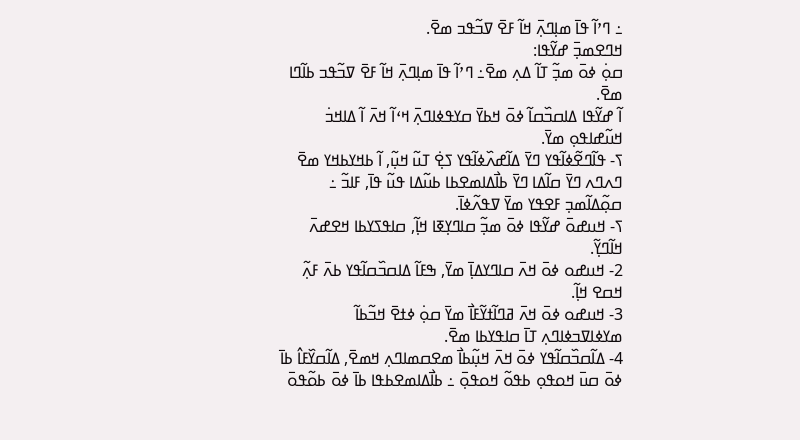߸ ߣߴߊ߬ ߟߊ߫ ߘߊ߲ߣߍ߲߫ ߞߊ߬ ߓߐ߫ ߜߏ߬ߟߏ ߘߐ߫.
ߞߣߐߘߏ߲߫ ߝߌ߬ߟߊ:
ߛߋ߲߭ ߦߋ߫ ߘߏ߲߬ ߠߊ߬ ߡߍ߲ ߘߐ߫߸ ߣߴߊ߬ ߟߊ߫ ߘߊ߲ߣߍ߲߫ ߞߊ߬ ߓߐ߫ ߜߏ߬ߟߏ ߕߊ߬ߣߊ ߘߐ߫.
ߊ߬ ߝߌ߬ߟߊ ߡߊߛߏ߰ߛߊ߬ ߦߋ߫ ߞߕߌ߫ ߛߌߟߦߊߣߍ߲߫ ߞߵߊ߬ ߞߍ߫ ߊ߬ ߡߊߞߏ߭ ߞߎ߬ߝߊߟߋ߲ ߘߌ߫.
ߖ- ߟߊ߬ߣߐ߬ߦߊ߬ߟߌ ߣߌ߫ ߡߊ߬ߝߍ߰ߦߊ߬ߟߌ ߖߐ߲߭ ߠߎ߬ ߞߎ߲߬, ߊ߬ ߕߞߌߕߞߌ ߘߐ߫ ߣߍߣߍ ߣߌ߫ ߛߊ߬ߡߊ ߣߌ߫ ߕߊ߯ߡߊߘߐߕߊ ߕߎ߬ߡߊ ߟߎ߬ ߟߊ߫, ߓߊߏ߬ ߸ ߛߋ߲߬ߡߊ߬ߘߏ߲ ߓߐߟߌ ߘߌ߫ ߜߟߍ߬ߦߊ߫.
ߖ- ߞߎߝߋ߫ ߝߌ߬ߟߊ ߦߋ߫ ߘߏ߲߬ ߛߊߣߌ߲ߧߊ ߞߊ߲߬, ߛߊߟߖߌߕߊ ߞߐߝߍ߫ ߞߊ߬ߣߌ߲߬.
2- ߞߎߝߋ ߦߋ߫ ߞߍ߫ ߛߊߣߌߡߊ߲߫ ߘߌ߫, ߒߓߊ߬ ߡߊߛߏ߰ߛߊ߬ߟߌ ߕߍ߫ ߓߍ߲߬ ߞߛߐ ߞߊ߲߬.
3- ߞߎߝߋ ߦߋ߫ ߞߍ߫ ߥߣߊ߬ߙߌ߬ߓߊ߯ ߘߌ߫ ߛߋ߲߭ ߦߙߐ߫ ߞߏ߬ߕߊ߬ ߘߌߦߊߜߏߦߊߣߍ߲ ߠߊ߫ ߛߊߟߌߕߊ ߘߐ߫.
4- ߡߊ߬ߛߏ߰ߛߊ߬ߟߌ ߦߋ߫ ߞߍ߫ ߞߎ߲߬ߕߊ߯ ߘߐߛߘߊߣߍ߲ ߞߘߐ߫, ߡߊ߬ߛߌ߰ߓߊ߮ ߕߊ߫ ߦߋ߫ ߛߎ߫ ߞߋߟߋ߲ ߕߟߋ߬ ߞߋߟߋ߲߫ ߸ ߕߊ߯ߡߊߘߐߕߟߊ ߕߊ߫ ߦߋ߫ ߕߋ߬ߟߋ߫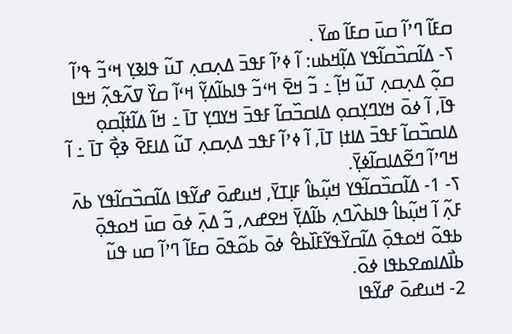ߛߓߊ߬ ߣߴߊ߬ ߛߎ߫ ߛߓߊ߬ ߘߌ߫ .
ߖ- ߡߊ߬ߛߏ߰ߛߊ߬ߟߌ ߡߊ߲߬ߞߕߎ: ߊ߬ ߦߴߊ߬ ߓߟߏ߫ ߡߍ߲ߛߍ߲ ߠߎ߬ ߟߊߢߌ߲ ߞߵߏ߬ ߟߴߊ߬ ߛߋ߲߬ ߡߍ߲ߛߍ߲ ߠߎ߬ ߞߊ߲߬ ߸ ߏ߬ ߞߐ߫ ߞߵߏ߬ ߟߊߕߊ߬ߡߌ߲߬ ߞߵߊ߬ ߛߌ߰ ߜߍ߬ߟߍ߲߬ ߞߟߊ ߟߊ߫, ߊ߬ ߦߋ߫ ߞߌߣߌ߲ߛߋ߲ ߡߊߛߏ߰ߛߊ߬ ߓߟߏ߫ ߞߌߣߌ߲ ߠߊ߫ ߸ ߞߊ߬ ߡߊ߬ߙߊ߲߬ߛߋ߲ ߡߊߛߏ߰ߛߊ߬ ߓߟߏ߫ ߡߊߙߊ߲ ߠߊ߫, ߊ߬ ߦߴߊ߬ ߓߟߏ ߡߍ߲ߛߍ߲ ߠߎ߬ ߡߊߓߐ߫ ߢߐ߲߯ ߠߊ߫ ߸ ߊ߬ ߞߣߴߊ߬ ߣߐ߬ߡߊߛߊ߬ߦߌ߲߫.
ߖ- 1- ߡߊ߬ߛߏ߰ߛߊ߬ߟߌ ߞߎ߲߬ߕߊ߮ ߓߊ߲ߠߌ߫, ߞߎߝߋ߫ ߝߌ߬ߟߊ ߡߊ߬ߛߏ߰ߛߊ߬ߟߌ ߕߍ߫ ߓߍ߲߬ ߊ߬ ߞߎ߲߬ߕߊ߮ ߟߊߕߍ߰ߣߍ߲ ߕߊ߬ߡߌ߲߫ ߞߐߝߍ, ߏ߬ ߡߍ߲߫ ߦߋ߫ ߛߎ߫ ߞߋߟߋ߲߫ ߕߟߋ߬ ߞߋߟߋ߲߫ ߡߊ߬ߛߌ߰ߟߌ߬ߓߊ߰ߕߐ߮ ߦߋ߫ ߕߋ߬ߟߋ߫ ߛߓߊ߬ ߣߴߊ߬ ߛߎ ߟߎ߬ ߕߊ߯ߡߊߘߐߕߟߊ ߦߋ߫.
2- ߞߎߝߋ߫ ߝߌ߬ߟߊ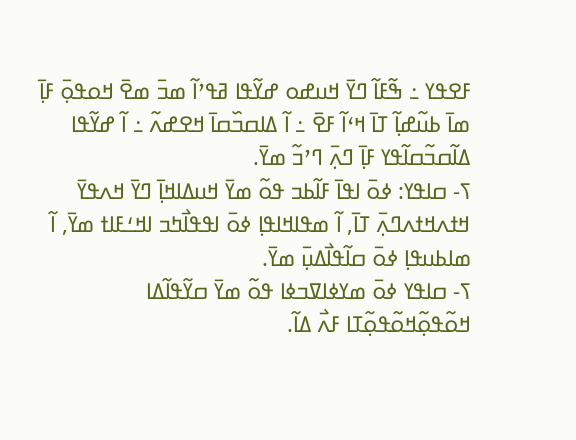ߓߐߟߌ ߸ ߒ߬ߓߊ߬ ߣߌ߫ ߞߎߝߋ ߝߌ߬ߟߊ ߥߟߴߊ߬ ߘߏ߫ ߘߐ߫ ߞߋߟߋ߲߫ ߓߊ߲߫ ߘߊ߫ ߕߎ߬ߝߊ߲߬ ߠߊ߫ ߞߵߊ߬ ߓߐ߫ ߸ ߊ߬ ߡߊߛߏ߰ߛߊ߫ ߞߐߝߍ߬ ߸ ߊ߬ ߝߌ߬ߟߊ ߡߊ߬ߛߏ߬ߛߊ߬ߟߌ ߓߊ߲߫ ߣߍ߲߫ ߣߴߏ߬ ߘߌ߫.
ߖ- ߛߊߟߌ: ߦߋ߫ ߊߟߊ߫ ߓߊ߬ߕߏ ߟߋ߬ ߘߌ߫ ߞߎߡߊߞߊ߲߫ ߣߌ߫ ߞߍߟߌ߫ ߞߙߍߞߙߍߣߍ߲߫ ߠߊ߫, ߊ߬ ߘߟߊߞߊߟߊ߲ ߦߋ߫ ߊߟߟߊ߯ߤߏ ߊߞߑߓߊߙ ߘߌ߫, ߊ߬ ߘߊߕߎߟߊ߲ ߦߋ߫ ߛߊ߬ߟߊ߯ߡߎ߲߫ ߘߌ߫.
ߖ- ߛߊߟߌ ߦߋ߫ ߘߌߦߊߜߏߦߊ ߟߋ߬ ߘߌ߫ ߛߌ߬ߟߊ߬ߡߊ ߞߋ߬ߟߋ߲߬ߞߋ߬ߟߋ߲߬ߠߊ ߓߍ߯ ߡߊ߬.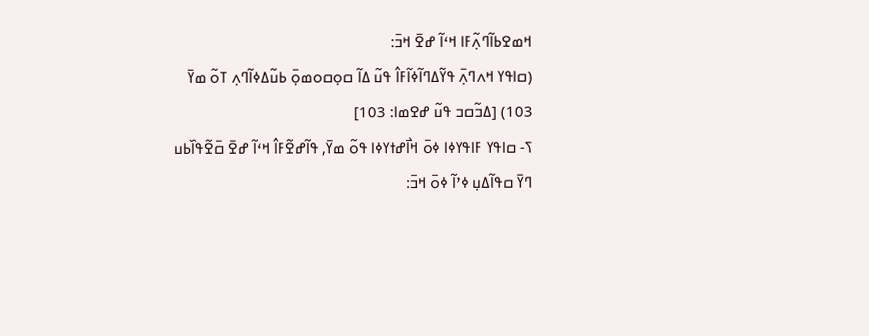ߞߘߐߕߊ߬ߣߍ߲߬ߓߊ ߞߵߊ߬ ߝߐ߫ ߞߏ߫:
(ߛߊߟߌ ߞߍߣߍ߲߫ ߟߌ߬ߡߣߊ߬ߦߊ߬ߓߊ߮ ߟߎ߬ ߡߊ߬ ߛߋ߲ߛߋߘߋ߲߫ ߕߎ߬ߡߦߊ߬ߣߍ߲ ߠߋ߬ ߘߌ߫ 103) [ߡߏ߬ߛߏ ߟߎ߬ ߝߐߘߊ: 103]
ߖ- ߛߊߟߌ ߓߊߟߌߦߊ ߦߋ߫ ߞߊ߯ߝߙߌߦߊ ߟߋ߬ ߘߌ߫, ߟߊ߬ߝߐ߬ߓߊ߮ ߞߵߊ߬ ߝߐ߫ ߛ߫ߐ߬ߟߊ߰ߕߎ ߣߌ߫ ߛߟߊ߬ߡߎ߲ ߦߴߊ߬ ߦߋ߫ ߞߏ߫: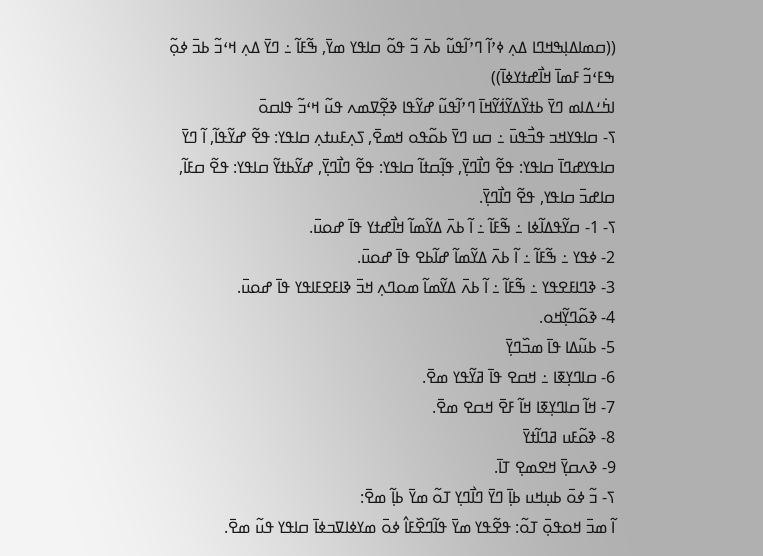((ߛߘߊߡߊ߲ߒߞߣߊ ߡߍ߲ ߦߴߊ߬ ߣߴߊ߬ߟߎ߬ ߕߍ߫ ߏ߬ ߟߋ߬ ߛߊߟߌ ߘߌ߫, ߒ߬ߓߊ߬ ߸ ߣߌ߫ ߡߍ߲ ߞߵߏ߬ ߕߏ߫ ߦߋ߲߬ ߒߓߵߏ߬ ߓߘߊ߫ ߞߊ߯ߝߙߌߦߊ߫))
ߊߤ߭ߑߡߊߘ ߣߌ߫ ߕߙߌ߰ߡߌ߬ߗ߭ߌ߬ߞߊ߫ ߣߴߊ߬ߟߎ߬ ߝߌ߬ߟߊ ߢߐ߲߬ߜߘߍ ߟߎ߬ ߞߵߏ߬ ߟߊߛߋ߫
ߖ- ߛߊߟߌߞߏ ߟߏ߯ߟߎ߫ ߸ ߛߎ ߣߌ߫ ߕߋ߬ߟߋ ߞߘߐ߫, ߖߍ߲ߓߎߙߍ߲ ߛߊߟߌ: ߟߐ߬ ߝߌ߬ߟߊ߬, ߊ߬ ߣߌ߫ ߛߊߟߌߝߣߊ߫ ߛߊߟߌ: ߟߐ߬ ߣߊ߯ߣߌ߲߫, ߟߊ߲߬ߛߙߊ߬ ߛߊߟߌ: ߟߐ߬ ߣߊ߯ߣߌ߲߫, ߝߌ߬ߕߙߌ߬ ߛߊߟߌ: ߟߐ߬ ߛߓߊ߬, ߛߊߝߏ߫ ߛߊߟߌ, ߟߐ߬ ߣߊ߯ߣߌ߲߫.
ߖ- 1- ߛߌ߬ߟߡߊ߬ߦߊ ߸ ߒ߬ߓߊ߬ ߸ ߊ߬ ߕߍ߫ ߡߌ߬ߘߊ߬ ߞߊ߯ߝߙߌ ߟߊ߫ ߝߋߎ߫.
2- ߦߟߌ ߸ ߒ߬ߓߊ߬ ߸ ߊ߬ ߕߍ߫ ߡߌ߬ߘߊ߬ ߝߊ߬ߕߐ ߟߊ߫ ߝߋߎ߫.
3- ߢߣߊߓߐߟߌ ߸ ߒ߬ߓߊ߬ ߸ ߊ߬ ߕߍ߫ ߡߌ߬ߘߊ߬ ߘߋߣߍ߲ ߞߏ߫ ߢߊߓߐߓߊߟߌ ߟߊ߫ ߝߋߎ߫.
4- ߢߋ߬ߣߌ߲߬ߞߋ.
5- ߕߎ߬ߡߊ ߟߊ߫ ߘߏ߰ߣߌ߲߫
6- ߛߊߣߌ߲ߧߊ ߸ ߞߛߐ ߟߊ߫ ߥߌ߬ߟߌ ߘߐ߫.
7- ߞߊ߬ ߛߊߣߌ߲ߧߊ ߞߊ߬ ߓߐ߫ ߞߛߐ ߘߐ߫.
8- ߢߋ߬ߓߎ ߥߣߊ߬ߙߌ߫
9- ߢߍߛߌ߲߫ ߞߐߘߐ߲ ߠߊ߫.
ߖ- ߏ߬ ߦߋ߫ ߕߎ߲ߞߎ ߕߊ߲߫ ߣߌ߫ ߣߊ߯ߣߌ߲ ߠߋ߬ ߘߌ߫ ߕߊ߲߬ ߘߐ߫:
ߊ߬ ߘߏ߫ ߞߋߟߋ߲߫ ߠߋ߬: ߟߐ߬ߟߌ ߘߌ߫ ߟߊ߬ߣߐ߰ߓߊ߮ ߦߋ߫ ߘߌߦߊߜߏߦߊ߫ ߛߊߟߌ ߟߎ߬ ߘߐ߫.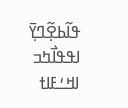ߟߊ߬ߕߐ߲߬ߣߌ߲߫ ߊߟߟߊ߯ߤߏ ߊߞߑߓߊߙ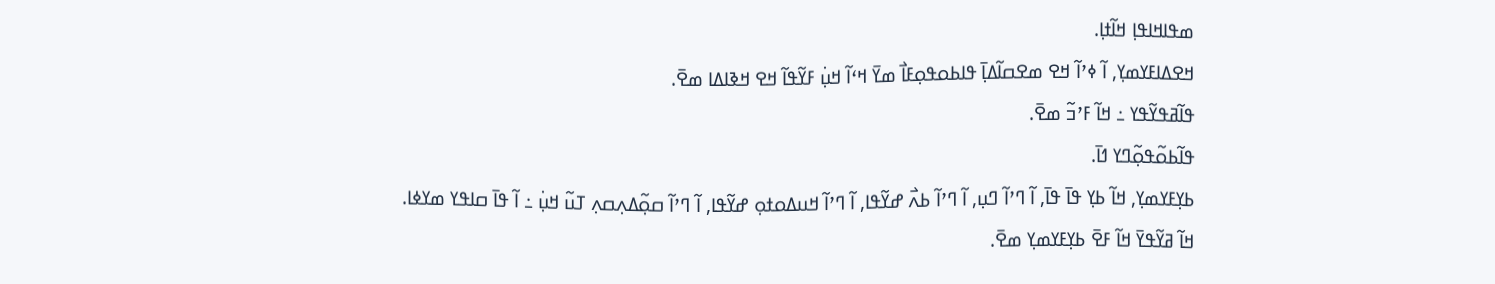ߘߟߊߞߊߟߊ߲ ߞߊ߬ߙߊ߲.
ߞߐߡߊߓߌߘߌ߲, ߊ߬ ߦߴߊ߬ ߞߐ ߘߐߛߊ߬ߡߊ߲߫ ߟߊߕߋߟߋ߲ߓߊ߯ ߘߌ߫ ߞߵߊ߬ ߞߎ߲߭ ߓߌ߬ߟߊ߬ ߞߐ ߞߢߊߡߊ ߘߐ߫.
ߟߊ߬ߥߟߌ߬ߟߌ ߸ ߞߊ߬ ߓߴߏ߬ ߘߐ߫.
ߟߊ߬ߕߋ߬ߟߋ߲߬ߣߌ ߗߊ߫.
ߕߌ߲ߓߌߘߌ߲, ߞߊ߬ ߕߌ߲ ߟߊ߫ ߟߊ߫, ߊ߬ ߣߴߊ߬ ߣߎ߲, ߊ߬ ߣߴߊ߬ ߕߍ߯ ߝߌ߬ߟߊ, ߊ߬ ߣߴߊ߬ ߞߎߡߋߙߋ߲ ߝߌ߬ߟߊ, ߊ߬ ߣߴߊ߬ ߛߋ߲߬ߡߍ߲ߛߍ߲ ߠߎ߬ ߞߎ߲߭ ߸ ߊ߬ ߟߊ߫ ߛߊߟߌ ߘߌߦߊ.
ߞߊ߬ ߥߌ߬ߟߌ߫ ߞߊ߬ ߓߐ߫ ߕߌ߲ߓߌߘߌ߲ ߘߐ߫.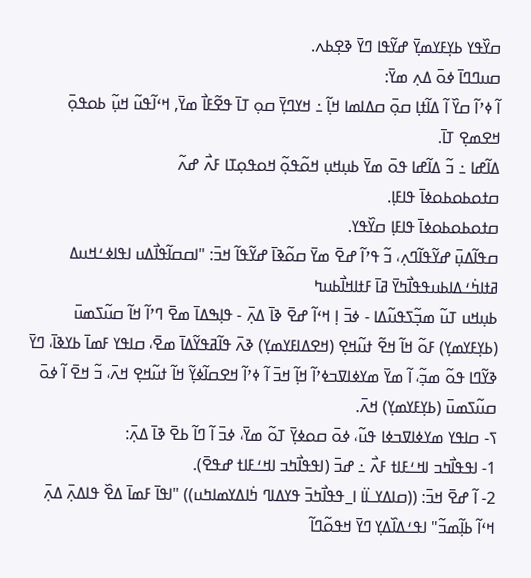ߛߌ߰ߟߌ ߕߌ߲ߓߌߘߌ߲߫ ߝߌ߬ߟߊ ߣߌ߫ ߢߐ߲ߕߍ.
ߛߎߣߣߊ߫ ߦߋ߫ ߡߍ߲ ߘߌ߫:
ߊ߬ ߦߴߊ߬ ߛߌ߰ ߊ߬ ߡߊ߬ߙߊ߲ ߛߋ߲߫ ߛߡߊߘߊ ߞߊ߲߬ ߸ ߞߌߣߌ߲߫ ߛߋ߲ ߠߊ߫ ߟߐ߬ߓߊ߯ ߘߌ߫, ߞߵߊ߬ߟߎ߬ ߞߎ߲߬ ߕߋߟߋ߲߫ ߞߐߘߐ߲ ߠߊ߫.
ߡߊ߬ߝߊ ߸ ߏ߬ ߡߊ߬ߝߊ ߟߋ߫ ߘߌ߫ ߕߎ߲ߞߎ߲ ߞߋ߬ߟߋ߲߬ ߞߋߟߋ߲ߠߊ ߓߍ߯ ߝߍ߬
ߛߙߋߕߋߕߋߦߊ߫ ߟߊߓߊ߲.
ߛߙߋߕߋߕߋߦߊ߫ ߟߊߓߊ߲ ߛߌ߰ߟߌ.
ߛߟߊ߬ߡߎ߲߫ ߝߌ߬ߟߊ߬ߣߍ߲، ߏ߬ ߟߴߊ߬ ߝߐ߫ ߘߌ߫ ߛߋ߬ߢߊ߫ ߝߌ߬ߟߊ߬ ߞߏ߫: "ߊߛߛߊ߬ߟߊ߯ߡߎ ߊߟߊߦߑߞߎߡ ߥߙߊߤ߭ߑߡߊߕߎߟߟߊ߯ߤߌ߫ ߥߊ߫ ߓߙߊߞߊ߯ߕߎߤ
ߕߎ߲ߞߎ ߠߎ߬ ߘߏ߲߬ߖߟߎ߬ߡߊ - ߦߏ߫ ߊ߲ ߞߵߊ߬ ߝߐ߫ ߢߊ߫ ߡߍ߲߫ - ߟߊ߲ߒߡߊ߫ ߘߐ߫ ߣߴߊ߬ ߞߊ߬ ߛߎ߬ߖߘߎ߫ (ߕߌ߲ߓߌߘߌ߲) ߓߋ߬ ߞߊ߬ ߞߐ߬ ߙߎ߬ߞߐ߲ (ߞߐߡߊߓߌߘߌ߲) ߢߍ߫ ߟߊ߬ߥߟߌ߬ߡߊ߫ ߘߐ߫، ߛߊߟߌ ߓߘߊ߫ ߕߌߢߊ߫، ߣߌ߫ ߢߌ߬ߣߊ ߟߋ߬ ߘߏ߲߬، ߊ߬ ߘߌ߫ ߘߌߦߊߜߏߦߴߊ߬ ߞߊ߲߬ ߞߏ߫ ߊ߬ ߦߴߊ߬ ߞߐߛߊ߬ߦߌ߲߬ ߞߊ߬ ߙߎ߬ߞߐ߲ ߞߍ߫، ߏ߬ ߞߐ߫ ߊ߬ ߦߋ߫ ߛߎ߬ߖߘߎ߫ (ߕߌ߲ߓߌߘߌ߲) ߞߍ߫.
ߖ- ߛߊߟߌ ߘߌߦߊߜߏߦߊ ߟߎ߬، ߦߋ߫ ߛߋߦߌ߲߫ ߠߋ߬ ߘߌ߫، ߦߏ߫ ߊ߬ ߣߊ߬ ߕߐ߫ ߢߊ߫ ߡߍ߲߫:
1- ߊߟߟߊ߯ߤߏ ߊߞߑߓߊߙ ߓߍ߯ ߸ ߝߏ߫ (ߊߟߟߊ߯ߤߏ ߊߞߑߓߊߙ ߝߟߐ߫).
2- ߊ߬ ߝߐ߫ ߞߏ߫: ((ߛߊߡߌߺߊ߳ߊ ߊ_ߟߟߊ߯ߤߏ߫ ߟߌߡߊߣ ߤ߭ߊߡߌߘߊߤߎ)) "ߊߟߊ߫ ߓߘߊ߫ ߡߐ߰ ߟߊߡߍ߲߫ ߡߍ߲߫ ߞߵߊ߬ ߕߊ߲߬ߘߏ߬" ߊߟߑߡߊ߰ߡߌ߲ ߣߌ߫ ߞߟߋ߬ߣߊ߬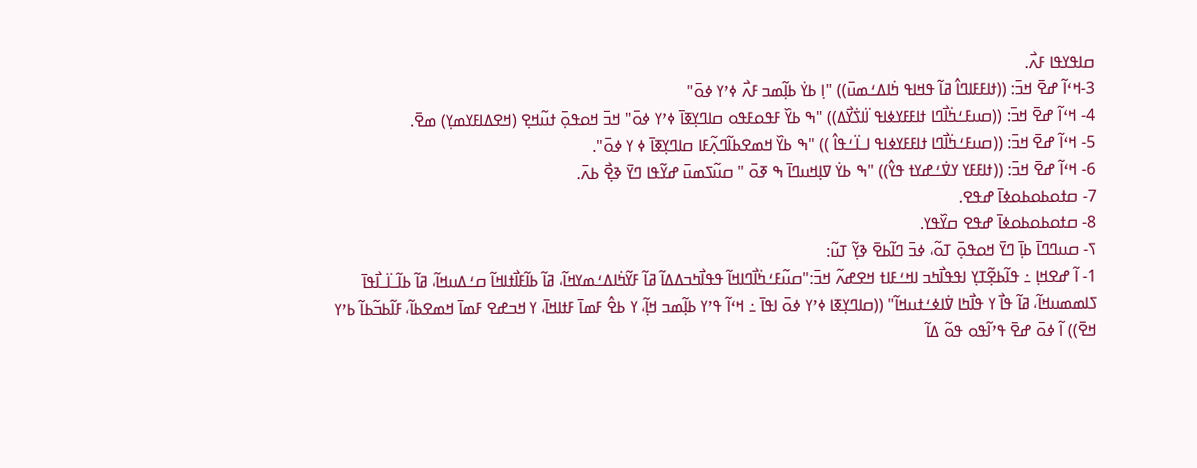ߛߊߟߌߟߊ ߓߍ߯.
3-ߞߵߊ߬ ߝߐ߫ ߞߏ߫: ((ߙߊߓߓߊߣߊ߮ ߥߊ߬ ߟߞߊߟ ߤ߭ߊߡߑߘߎ߫)) "ߊ߲ ߕߌ߭ ߕߊ߲߬ߘߏ ߓߍ߯ ߦߴߌ ߦߋ߫"
4- ߞߵߊ߬ ߝߐ߫ ߞߏ߫: ((ߛߎߓߑߤ߭ߊ߯ߣߊ ߙߊߓߓߌߦߊߟ ߊ߳ߊߖ߭ߌ߯ߡ)) "ߒ ߕߌ߰ ߓߟߋߓߟߋ ߛߊߣߌ߲ߧߊ߫ ߦߴߌ ߦߋ߫" ߞߏ߫ ߞߋߟߋ߲߫ ߙߎ߬ߞߐ߲ (ߞߐߡߊߓߌߘߌ߲) ߘߐ߫.
5- ߞߵߊ߬ ߝߐ߫ ߞߏ߫: ((ߛߎߓߑߤ߭ߊ߯ߣߊ ߙߊߓߓߌߦߊߟ ߊߺߊ߳ߑߟߊ߮ )) "ߒ ߕߌ߰ ߞߘߐߕߊ߬ߣߍ߲߬ߓߊ ߛߊߣߌ߲ߧߊ߫ ߦ ߌ ߦߋ߫".
6- ߞߵߊ߬ ߝߐ߫ ߞߏ߫: ((ߙߊߓߓߌ ߌߜ߭ߑߝߌߙ ߟߌ߮)) "ߒ ߕߌ߭ ߜߊ߲ߞߎߣߊ߫ ߒ ߧߋ߫ " ߛߎ߬ߖߘߎ߫ ߝߌ߬ߟߊ ߣߌ߫ ߢߐ߲߯ ߕߍ߫.
7- ߛߙߋߕߋߕߋߦߊ߫ ߝߟߐ.
8- ߛߙߋߕߋߕߋߦߊ߫ ߝߟߐ ߛߌ߰ߟߌ.
ߖ- ߛߎߣߣߊ߫ ߕߊ߲߫ ߣߌ߫ ߞߋߟߋ߲߫ ߠߋ߬، ߦߏ߫ ߣߊ߬ߕߐ߫ ߢߌ߲߬ ߠߎ߬:
1- ߊ߬ ߝߐߞߊ߲ ߸ ߟߊ߬ߕߐ߲߬ߠߌ߲ ߊߟߟߊ߯ߤߏ ߊߞߑߓߊߙ ߞߐߝߍ߬ ߞߏ߫:"ߛߎ߬ߓߑߤ߭ߊ߯ߣߊߞߊ߬ ߟߟߊ߯ߤߏߡߡߊ߬ ߥߊ߬ ߓߌ߬ߤ߭ߊߡߑߘߌߞߊ߬، ߥߊ߬ ߕߊ߬ߓߊ߯ߙߊߞߊ߬ ߛߑߡߎߞߊ߬، ߥߊ߬ ߕߊ߬ߺߊ߳ߺߊ߯ߟߊ߫ ߖߊߘߘߎߞߊ߬، ߥߊ߬ ߟߊ߯ ߌ ߟߊ߯ߤߊ ߜ߭ߊߦߑߙߎߞߊ߬" ((ߛߊߣߌ߲ߧߊ ߦߴߌ ߦߋ߫ ߊߟߊ߫ ߸ ߞߵߊ߬ ߟߴߌ ߕߊ߲߬ߘߏ ߞߊ߲߬، ߌ ߕߐ߮ ߓߘߊ߫ ߓߙߊߞߊ߫، ߌ ߞߏߝߐ ߓߘߊ߫ ߞߘߐߕߊ߬، ߓߊ߬ߕߏ߬ߕߊ߬ ߕߴߌ ߞߐ߫)) ߊ߬ ߦߋ߫ ߝߐ߫ ߟߴߊ߬ߟߋ ߟߋ߬ ߡߊ߬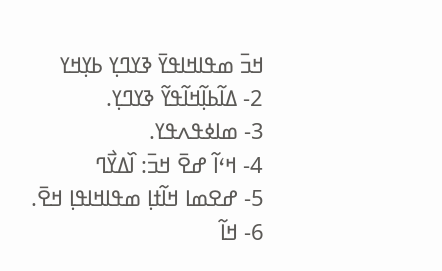ߞߏ߫ ߘߟߊߞߊߟߌ߫ ߢߌߣߌ߲ ߕߌ߲ߞߌ
2- ߡߊ߬ߕߊ߲߬ߞߊ߬ߟߌ߬ ߢߌߣߌ߲.
3- ߘߊߦߟߍߟߌ.
4- ߞߵߊ߬ ߝߐ߫ ߞߏ߫: ߊ߰ߡߌ߯ߣ
5- ߝߐߘߊ ߞߊ߬ߙߊ߲ ߘߟߊߞߊߟߊ߲ ߞߐ߫.
6- ߞߊ߬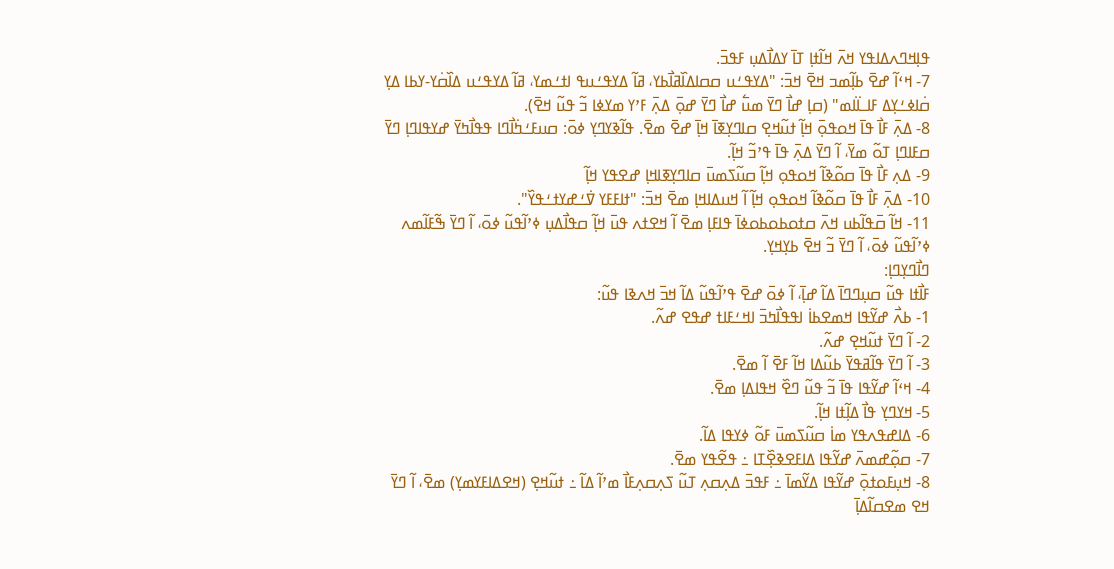ߟߊ߲ߞߣߍߡߊߟߌ ߞߍ߫ ߞߊ߬ߙߊ߲ ߠߊ߫ ߌߡߊ߯ߡߎ߲ ߓߟߏ߫.
7- ߞߵߊ߬ ߝߐ߫ ߕߊ߲߬ߘߏ ߞߐ߫ ߞߏ߫: "ߡߌߟߑߎ ߛߛߊߡߊ߰ߥߊ߯ߕߌ، ߥߊ߬ ߡߌߟߑߎߟ ߊߙߑߘߌ، ߥߊ߬ ߡߌߟߑߎ ߡߊ߰ߛ߭ߌ-ߌߕߊ ߡߌ߲ ߛ߭ߊߦߑߌ߲ߡ ߓߊߺߊ߳ߊߘ" (ߛߊ߲ ߝߊ߯ ߣߌ߫ ߘߎ߱ ߝߊ߯ ߣߌ߫ ߝߋ߲߫ ߡߍ߲߫ ߓߴߌ ߘߌߦߊ ߏ߬ ߟߎ߬ ߞߐ߫).
8- ߡߍ߲߫ ߓߊ߯ ߟߊ߫ ߞߋߟߋ߲߫ ߞߊ߲߬ ߙߎ߬ߞߐ߲ ߛߊߣߌ߲ߧߊ߫ ߞߊ߲߫ ߝߐ߫ ߘߐ߫. ߟߊ߬ߢߌߣߌ߲ ߦߋ߫: ߛߎߓߑߤ߭ߊ߯ߣߊ ߟߟߊ߯ߤߌ߫ ߝߌߟߊߣߊ߲ ߣߌ߫ ߛߓߊߣߊ߲ ߠߋ߬ ߘߌ߫، ߊ߬ ߣߌ߫ ߡߍ߲߫ ߟߊ߫ ߟߴߏ߬ ߞߊ߲߬.
9- ߡߍ߲ ߓߊ߯ ߟߊ߫ ߛߋ߬ߢߊ߬ ߞߋߟߋ߲ ߞߊ߲߬ ߛߎ߬ߖߘߎ߫ ߛߊߣߌ߲ߧߊߞߊ߲ ߝߐߟߌ ߞߊ߲߬
10- ߡߍ߲߫ ߓߊ߯ ߟߊ߫ ߛߋ߬ߢߊ߬ ߞߋߟߋ߲ ߞߊ߲߬ ߊ߬ ߞߎߡߊߞߊ߲ ߘߐ߫ ߞߏ߫: "ߙߊߓߓߌ ߜ߭ߑߝߌߙߑߟߌ߰".
11- ߞߊ߬ ߛ߫ߟߊ߬ߕߎ ߞߍ߫ ߛߙߋߕߋߕߋߦߊ߫ ߟߊߓߊ߲ ߘߐ߫ ߊ߬ ߞߐߙߍ ߟߎ߫ ߞߊ߲߬ ߛߟߊ߯ߡߎ߲ ߦߴߊ߬ߟߎ߬ ߦߋ߫، ߊ߬ ߣߌ߫ ߒ߬ߓߊ߬ߘߍ ߦߴߊ߬ߟߎ߬ ߦߋ߫، ߊ߬ ߣߌ߫ ߏ߬ ߞߐ߫ ߕߌ߲ߞߌ߲.
ߣߊ߯ߣߌ߲ߣߊ߲:
ߓߊ߯ߙߊ ߟߎ߬ ߛߎ߲ߣߣߊ߫ ߡߊ߬ ߝߊ߲߫، ߊ߬ ߦߋ߫ ߝߐ߫ ߟߴߊ߬ߟߎ߬ ߡߊ߬ ߞߏ߫ ߞߍߢߊ ߟߎ߬:
1- ߕߍ߯ ߝߌ߬ߟߊ ߞߘߐߕߊ߭ ߊߟߟߊ߯ߤߏ߫ ߊߞߑߓߊߙ ߝߟߐ ߝߍ߬.
2- ߊ߬ ߣߌ߫ ߙߎ߬ߞߐ߲ ߝߍ߬.
3- ߊ߬ ߣߌ߫ ߟߊ߬ߥߟߌ߫ ߕߎ߬ߡߊ ߞߊ߬ ߓߐ߫ ߊ߬ ߘߐ߫.
4- ߞߵߊ߬ ߝߌ߬ߟߊ ߟߊ߫ ߏ߬ ߟߎ߬ ߣߐ߰ ߞߟߊߡߊ߲ ߘߐ߫.
5- ߞߌߣߌ߲ ߟߊ߯ ߡߊ߲߬ߙߊ ߞߊ߲߬.
6- ߡߊߝߟߍߟߌ ߘߊ߭ ߛߎ߬ߖߘߎ߫ ߓߋ߬ ߦߌߟߊ ߡߊ߬.
7- ߛߋ߲߬ߝߘߍ߫ ߝߌ߬ߟߊ ߡߊߓߐߢߐ߲߰ߠߊ ߸ ߟߐ߬ߟߌ ߘߐ߫.
8- ߞߎ߲ߓߋߙߋ߲߫ ߝߌ߬ߟߊ ߡߌ߬ߘߊ߫ ߸ ߓߟߏ߫ ߡߍ߲ߛߍ߲ ߠߎ߬ ߖߍ߲ߛߍ߲ߓߊ߯ ߘߴߊ߬ ߡߊ߬ ߸ ߙߎ߬ߞߐ߲ (ߞߐߡߊߓߌߘߌ߲) ߘߐ߫، ߊ߬ ߣߌ߫ ߞߐ ߘߐߛߊ߬ߡߊ߲߫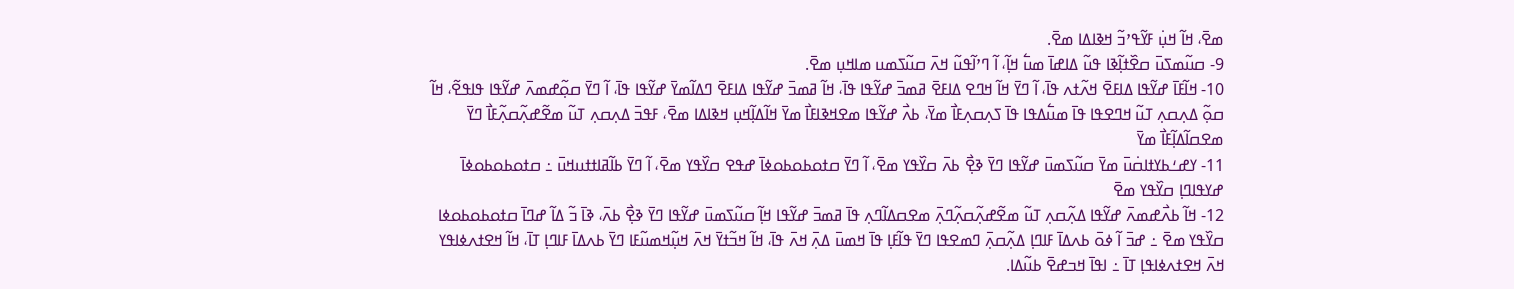ߘߐ߫، ߞߊ߬ ߞߎ߲߭ ߓߌ߬ߟߴߏ߬ ߞߢߊߡߊ ߘߐ߫.
9- ߛߎ߬ߘߖߎ߫ ߛߐ߰ߙߊ߲߬ߢߊ ߟߎ߬ ߡߊߝߊ߫ ߘߎ߱ ߞߊ߲߬، ߊ߬ ߣߴߊ߬ߟߎ߬ ߞߍ߫ ߛߎ߬ߖߘߎ ߘߊߞߎ߲ ߘߐ߫.
10- ߞߊ߬ߓߊ߫ ߝߌ߬ߟߊ ߡߊߓߐ߫ ߞߍ߬ߙߍ ߟߊ߫، ߊ߬ ߣߌ߫ ߞߊ߬ ߞߣߐ ߡߊߓߐ߫ ߥߘߏ߫ ߝߌ߬ߟߊ ߟߊ߫، ߞߊ߬ ߥߘߏ߫ ߝߌ߬ߟߊ ߡߊߓߐ߫ ߣߡߊ߬ߘߌ߫ ߝߌ߬ߟߊ ߟߊ߫، ߊ߬ ߣߌ߫ ߛߋ߲߬ߝߘߍ߫ ߝߌ߬ߟߊ ߟߊߟߐ߬، ߞߊ߬ ߛߋ߲߬ ߡߍ߲ߛߍ߲ ߠߎ߬ ߞߣߐߟߊ ߟߊ߫ ߘߎ߱ߡߟߊ ߟߊ߫ ߖߍ߲ߛߍ߲ߓߊ߯ ߘߌ߫، ߕߍ߯ ߝߌ߬ߟߊ ߘߐߞߢߊߓߊ߯ ߘߌ߫ ߞߊ߬ߡߊ߲߬ߞߎ߲ ߞߢߊߡߊ ߘߐ߫، ߓߟߏ߫ ߡߍ߲ߛߍ߲ ߠߎ߬ ߘߐ߬ߝߍ߲߬ߛߍ߲߬ߓߊ߯ ߣߌ߫ ߘߐߛߊ߬ߡߊ߲߬ߓߊ߯ ߘߌ߫
11- ߌߝߑߕߌߙߊߛ߭ߎ߫ ߘߌ߫ ߛߎ߬ߖߘߎ߫ ߝߌ߬ߟߊ ߣߌ߫ ߢߐ߲߯ ߕߍ߫ ߛߌ߰ߟߌ ߘߐ߫، ߊ߬ ߣߌ߫ ߛߙߋߕߋߕߋߦߊ߫ ߝߟߐ ߛߌ߰ߟߌ ߘߐ߫، ߊ߬ ߣߌ߫ ߕߊ߬ߥߊߙߙߎߞߎ߫ ߸ ߛߙߋߕߋߕߋߦߊ߫ ߝߌߟߊߣߊ߲ ߛߌ߰ߟߌ ߘߐ߫
12- ߞߊ߬ ߕߍ߯ߝߘߍ߫ ߝߌ߬ߟߊ ߡߍ߲߬ߛߍ߲ ߠߎ߬ ߘߐ߬ߝߍ߲߬ߛߍ߲߬ߣߍ߲߫ ߘߐߛߡߊ߬ߣߍ߲ ߟߊ߫ ߥߘߏ߫ ߝߌ߬ߟߊ ߞߊ߲߬ ߛߎ߬ߖߘߎ߫ ߝߌ߬ߟߊ ߣߌ߫ ߢߐ߲߯ ߕߍ߫، ߢߊ߫ ߏ߬ ߡߊ߬ ߝߣߊ߫ ߛߙߋߕߋߕߋߦߊ ߛߌ߰ߟߌ ߘߐ߫ ߸ ߝߏ߫ ߊ߬ ߦߋ߫ ߕߍߡߊ߫ ߓߊߣߊ߲ ߡߍ߲߬ߛߍ߲߫ ߣߘߐߟߊ ߣߌ߫ ߟߊ߬ߓߊ߲ ߟߊ߫ ߞߘߎ߫ ߡߍ߲߫ ߞߍ߫ ߟߊ߫، ߞߊ߬ ߞߏ߬ߙߌ߫ ߞߍ߫ ߞߎ߲߬ߞߘߎ߬ߓߊ ߣߌ߫ ߕߍߡߊ߫ ߓߊߣߊ߲ ߠߊ߫، ߞߊ߬ ߞߐߙߍߦߊߟߌ ߞߍ߫ ߞߐߙߍߦߊߟߊ߲ ߠߊ߫ ߸ ߊߟߊ߫ ߞߏߝߐ߫ ߕߎ߬ߡߊ.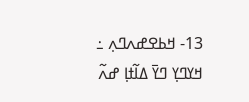13- ߞߕߐߝߍߣߍ߲ ߸ ߞߌߣߌ߲ ߣߌ߫ ߡߊ߬ߙߊ߲ ߝߍ߬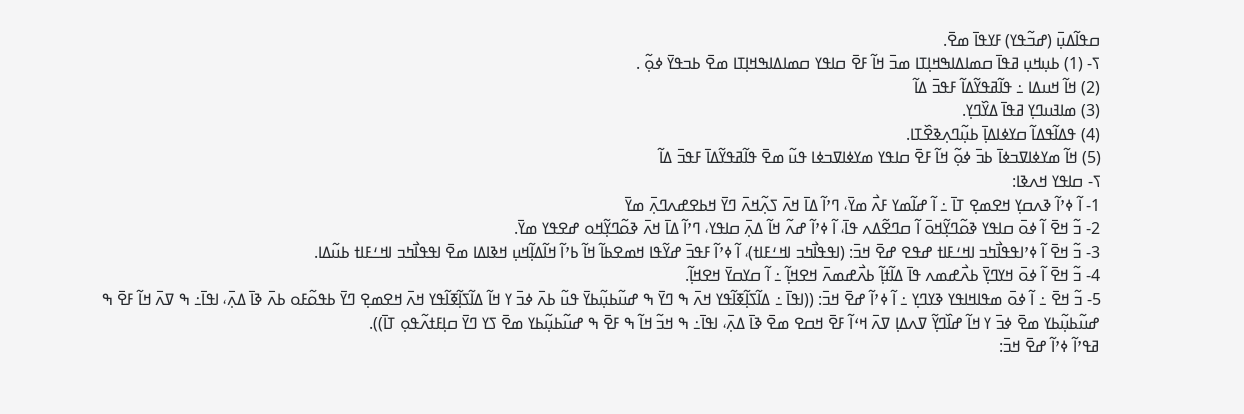ߛߟߊ߬ߡߎ߲߫ (ߝߏ߬ߟߌ) ߓߌߟߊ߫ ߘߐ߫.
ߖ- (1) ߕߎ߲ߞߎ߲ ߥߟߊ߫ ߛߘߊߡߊߒߞߊ߲ߠߊ ߘߏ߫ ߞߊ߬ ߓߐ߫ ߛߊߟߌ ߛߘߊߡߊߒߞߊ߲ߠߊ ߘߐ߫ ߕߏߟߌ߫ ߦߋ߲߬ .
(2) ߞߊ߬ ߞߎߡߊ ߸ ߟߊ߬ߥߟߌ߬ߡߊ߬ ߓߟߏ߫ ߡߊ߬
(3) ߘߊߔߎߣߌ߲ ߥߟߊ߫ ߡߌ߰ߣߌ߲.
(4) ߟߡߊ߬ߟߡߊ߬ ߛߌߦߊߡߊ߲߫ ߕߎ߲߬ߣߍ߲ߢߐ߰ߠߊ.
(5) ߞߊ߬ ߘߌߦߊߜߏߦߊ߫ ߕߏ߫ ߦߋ߲߬ ߞߊ߬ ߓߐ߫ ߛߊߟߌ ߘߌߦߊߜߏߦߊ ߟߎ߬ ߘߐ߫ ߟߊ߬ߥߟߌ߬ߡߊ߫ ߓߟߏ߫ ߡߊ߬
ߖ- ߛߊߟߌ ߞߍߢߊ:
1- ߊ߬ ߦߴߊ߬ ߢߍߛߌ߲ ߞߐߘߐ߲ ߠߊ߫ ߸ ߊ߬ ߝߊ߬ߘߌ ߓߍ߯ ߘߌ߫، ߣߴߊ߬ ߡߊ߫ ߞߍ߫ ߖߍ߲߬ߞߍ߫ ߣߌ߫ ߞߕߐߝߍߣߍ߲߫ ߘߌ߫
2- ߏ߬ ߞߐ߫ ߊ߬ ߦߋ߫ ߛߊߟߌ ߢߋ߬ߣߌ߲߬ߞߋ߫ ߊ߬ ߛߣߐ߬ߡߍ ߟߊ߫، ߊ߬ ߦߴߊ߬ ߝߍ߬ ߞߊ߬ ߡߍ߲߫ ߛߊߟߌ، ߣߴߊ߬ ߡߊ߫ ߞߍ߫ ߢߋ߬ߣߌ߲߬ߞߋ ߝߐߟߌ ߘߌ߫.
3- ߏ߬ ߞߐ߫ ߊ߬ ߦߴߊߟߟߊ߯ߤߏ ߊߞߑߓߊߙ ߝߟߐ ߝߐ߫ ߞߏ߫: (ߊߟߟߊ߯ߤߏ ߊߞߑߓߊߙ)، ߊ߬ ߦߴߊ߬ ߓߟߏ߫ ߝߌ߬ߟߊ ߞߘߐߕߊ߬ ߞߊ߬ ߕߴߊ߬ ߞߊ߬ߡߊ߲߬ߞߎ߲ ߞߢߊߡߊ ߘߐ߫ ߊߟߟߊ߯ߤߏ ߊߞߑߓߊߙ ߕߎ߬ߡߊ.
4- ߏ߬ ߞߐ߫ ߊ߬ ߦߋ߫ ߞߌߣߌ߲߫ ߕߍ߯ߝߘߍ ߟߊ߫ ߡߊ߬ߙߊ߲߬ ߕߍ߯ߝߘߍ߫ ߞߐߞߊ߲߬ ߸ ߊ߬ ߛߌߛߌ߫ ߞߐߞߊ߲߬.
5- ߏ߬ ߞߐ߫ ߸ ߊ߬ ߦߋ߫ ߘߟߊߞߊߟߌ ߢߌߣߌ߲ ߸ ߊ߬ ߦߴߊ߬ ߝߐ߫ ߞߏ߫: ((ߊߟߊ߫ ߸ ߡߊ߬ߖߊ߲߬ߧߊ߬ߟߌ ߞߍ߫ ߒ ߣߌ߫ ߒ ߝߎ߬ߕߎ߲߬ߕߌ߫ ߟߎ߬ ߕߍ߫ ߦߏ߫ ߌ ߞߊ߬ ߡߊ߬ߖߊ߲߬ߧߊ߬ߟߌ ߞߍ߫ ߞߐߘߐ߲ ߣߌ߫ ߕߟߋ߬ߓߋ ߕߍ߫ ߢߊ߫ ߡߍ߲߫، ߊߟߊ߫߸ ߒ ߜߍ߫ ߞߊ߬ ߓߐ߫ ߒ ߝߎ߬ߕߎ߲߬ߕߌ ߘߐ߫ ߦߏ߫ ߌ ߞߊ߬ ߝߊ߰ߣߌ߲߬ ߜߍߡߊ߲ ߜߍ߫ ߞߵߊ߬ ߓߐ߫ ߞߛߐ ߘߐ߫ ߢߊ߫ ߡߍ߲߫، ߊߟߊ߫߸ ߒ ߞߏ߬ ߞߊ߬ ߒ ߓߐ߫ ߒ ߝߎ߬ߕߎ߲߬ߕߌ ߘߐ߫ ߖߌ ߣߌ߫ ߛߊ߲ߓߙߍ߬ߟߋ߲ ߠߊ߫)).
ߥߟߴߊ߬ ߦߴߊ߬ ߝߐ߫ ߞߏ߫: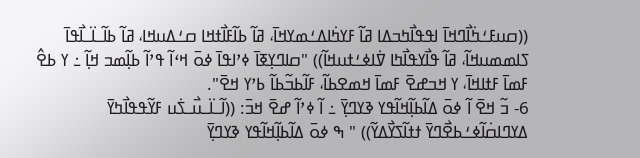((ߛߎߓߑߤ߭ߊ߯ߣߞߊ߫ ߊߟߟߊ߯ߤߏߡߊ ߥߊ߬ ߓߌߤ߭ߊߡߑߘߌߞߊ߫، ߥߊ߬ ߕߊ߬ߓߊ߯ߙߞߊ ߛߑߡߎߞߊ، ߥߊ߬ ߕߊ߬ߺߊ߳ߺߊ߯ߟߊ߫ ߖߊߘߘߎߞߊ߬، ߥߊ߬ ߟߊ߯ߌߟߊ߯ߤߊ ߜ߭ߊߦߑߙߎߞߊ߬)) "ߛߊߣߌ߲ߧߊ߫ ߦߴߊߟߊ߫ ߦߋ߫ ߞߵߊ߬ ߟߴߊ߬ ߕߊ߲߬ߘߏ ߞߊ߲߬ ߸ ߌ ߕߐ߮ ߓߘߊ߫ ߓߙߊߞߊ߫، ߌ ߞߏߝߐ߫ ߓߘߊ߫ ߞߘߐߕߊ߬، ߓߊ߬ߕߏ߬ߕߊ߬ ߕߴߌ ߞߐ߫".
6- ߏ߬ ߞߐ߫ ߊ߬ ߦߋ߫ ߡߊ߬ߕߊ߲߬ߞߊ߬ߟߌ ߢߌߣߌ߲߫ ߸ ߊ߬ ߦߴߊ߬ ߝߐ߫ ߞߏ߫: ((ߊ߬ߺߊ߳ߺߎ߯ߺߖ߭ߎ ߓߌ߬ߟߟߊ߯ߤߌ߫ ߡߌߣߊߛ߭ߊ߬ߦߑߕߐ߯ߣߌ߫ ߙߙߊ߬ߖߌ߯ߡߌ߬)) " ߒ ߦߋ߫ ߡߊ߬ߕߊ߲߬ߞߊ߬ߟߌ ߢߌߣߌ߲߫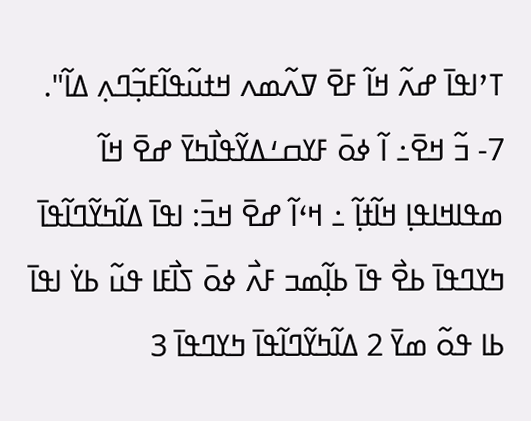ߠߴߊߟߊ߫ ߝߍ߬ ߞߊ߬ ߓߐ߫ ߜߍ߬ߘߍ ߞߙߎ߬ߟߊ߬ߓߏ߲߬ߣߍ߲ ߡߊ߬". 7- ߏ߬ ߞߐ߫߸ ߊ߬ ߦߋ߫ ߓߌߛߑߡߌ߬ߟߊ߯ߤߌ߫ ߝߐ߫ ߞߊ߬ ߘߟߊߞߊߟߊ߲ ߞߊ߬ߙߊ߲߬ ߸ ߞߵߊ߬ ߝߐ߫ ߞߏ߫: ߊߟߊ߫ ߡߊ߬ߤߌ߬ߣߊ߬ߟߊ߫ ߤߌߣߟߊ߫ ߕߐ߯ ߟߊ߫ ߕߊ߲߬ߘߏ ߓߍ߯ ߦߋ߫ ߖߊ߯ߓߊ ߟߎ߬ ߕߌ߭ ߊߟߊ߫ ߕߊ ߟߋ߬ ߘߌ߫ 2 ߡߊ߬ߤߌ߬ߣߊ߬ߟߊ߫ ߤߌߣߟߊ߫ 3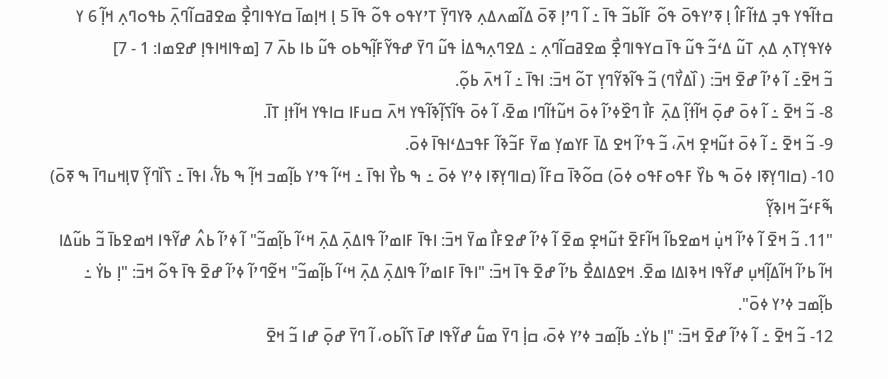ߛߙߊ߬ߟߌ ߟߏ߲ ߡߙߊ߬ߓߊ߮ ߊ߲ ߧߴߌߟߋ߫ ߟߋ߬ ߓߊ߬ߕߏ߬ ߟߊ߫ ߸ ߊ߬ ߣߴߊ߲ ߧߋ߫ ߡߊ߬ߘߍߡߍ߲ ߢߌߣߌ߲߫ ߠߴߌߟߋ ߟߋ߬ ߟߊ߫ 5 ߊ߲ ߞߊ߲ߘߊ߫ ߛߌߟߊߣߐ߲߯ ߘߐߥߛߊ߬ߣߍ߲߫ ߕߟߋߣߍ߲ ߞߊ߲߬ 6 ߌ ߦߌߟߌ߲ߠߍ߲ ߡߍ߲ ߠߎ߬ ߡߵߏ߬ ߟߎ߬ ߟߊ߫ ߛߌߟߊߣߐ߲߯ ߘߐߥߛߊ߬ߣߍ߲ ߸ ߡߐߣߍ߲ߒߡߊ߭ ߟߎ߬ ߣߌ߫ ߝߟߌ߬ߓߊ߲߬ߒߕߋ ߟߎ߬ ߕߊ ߕߍ߫ 7 [ߘߟߊߞߊߟߊ߲ ߝߐߘߊ: 1 - 7]
ߏ߬ ߞߐ߫߸ ߊ߬ ߦߴߊ߬ ߝߐ߫ ߞߏ߫: ( ߊ߰ߡߌ߯ߣ) ߏ߬ ߟߊ߬ߢߌ߬ߣߌ߲ ߠߋ߬ ߞߏ߫: ߊߟߊ߫ ߸ ߊ߬ ߞߍ߫ ߕߋ߲߬.
8- ߏ߬ ߞߐ߫ ߸ ߊ߬ ߦߋ߫ ߝߋ߲߫ ߞߊ߬ߙߊ߲߬ ߡߍ߲߫ ߓߊ߯ ߣߐ߰ߦߴߊ߬ ߦߋ߫ ߞߎ߬ߙߊ߬ߣߊ ߘߐ߫، ߊ߬ ߦߋ߫ ߟߊ߬ߖߊ߲߬ߢߊ߬ߟߌ ߞߍ߫ ߛߎߓߊ ߛߊߟߌ ߞߊ߬ߙߊ߲ ߠߊ߫.
9- ߏ߬ ߞߐ߫ ߸ ߊ߬ ߦߋ߫ ߙߎ߬ߞߐ߲ ߞߍ߫، ߏ߬ ߟߴߊ߬ ߞߐ ߡߊ߫ ߓߌߘߌ߲ ߘߌ߫ ߓߏ߬ߢߊ߬ ߓߟߏߡߵߊߟߊ߫ ߦߋ߫.
10- (ߛߊߣߌ߲ߧߊ ߦߋ߫ ߒ ߕߌ߰ ߓߟߋߓߟߋ ߦߋ߫) ߛߋ߬ߢߊ߫ ߛߓߊ߬ (ߛߊߣߌ߲ߧߊ ߦߴߌ ߦߋ߫ ߸ ߒ ߕߌ߯ ߊߟߊ߫ ߸ ߞߵߊ߬ ߟߴߌ ߕߊ߲߬ߘߏ ߞߊ߲߬ ߒ ߕߌ߱، ߊߟߊ߫ ߸ ߖߊ߰ߣߌ߲߬ ߜߊ߲ߞߎߣߊ߫ ߒ ߧߋ߫) ߒ߬ߓߵߏ߬ ߞߊߢߌ߲߬
"11. ߏ߬ ߞߐ߫ ߊ߬ ߦߴߊ߬ ߞߎ߲߭ ߞߘߐߕߊ߬ ߞߊ߬ߓߐ߫ ߙߎ߬ߞߐ߲ ߘߐ߫ ߊ߬ ߦߴߊ߬ ߝߐߓߊ߯ ߘߌ߫ ߞߏ߫: ߊߟߊ߫ ߓߊߘߴߊ߬ ߟߊߡߍ߲߫ ߡߍ߲߫ ߞߵߊ߬ ߕߊ߲߬ߘߏ߬" ߊ߬ ߦߴߊ߬ ߕߍ߮ ߝߌ߬ߟߊ ߞߘߐߕߊ߫ ߏ߬ ߕߎ߬ߡߊ ߞߊ߬ ߕߴߊ߬ ߞߊ߬ߡߊ߲߬ߞߎ߲ ߝߌ߬ߟߊ ߞߢߊߡߊ ߘߐ߫. ߞߐߡߊߡߐ߯ ߕߴߊ߬ ߝߐ߫ ߟߊ߫ ߞߏ߫: "ߊߟߊ߫ ߓߊߘߴߊ߬ ߟߊߡߍ߲߫ ߡߍ߲߫ ߞߵߊ߬ ߕߊ߲߬ߘߏ߬" ߞߐ߬ߣߴߊ߬ ߦߴߊ߬ ߝߐ߫ ߟߊ߫ ߟߋ߬ ߞߏ߫: "ߊ߲ ߕߌ߭ ߸ ߕߊ߲߬ߘߏ ߦߴߌ ߦߋ߫".
12- ߏ߬ ߞߐ߫ ߸ ߊ߬ ߦߴߊ߬ ߝߐ߫ ߞߏ߫: "ߊ߲ ߕߌ߭߸ ߕߊ߲߬ߘߏ ߦߴߌ ߦߋ߫، ߛߊ߲߭ ߣߌ߫ ߘߎ߱ ߝߌ߬ߟߊ ߝߊ߫ ߖߊ߬ߕߋ، ߊ߬ ߣߌ߫ ߝߋ߲߫ ߝߊ ߏ߬ ߞߐ߫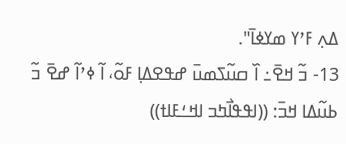ߡߍ߲ ߓߴߌ ߘߌߦߊ߫".
13- ߏ߬ ߞߐ߫߸ ߊ߰ ߛߎ߬ߖߘߎ߫ ߝߟߐߡߊ߲ ߓߋ߬، ߊ߬ ߦߴߊ߬ ߝߐ߫ ߏ߬ ߕߎ߬ߡߊ ߞߏ߫: ((ߊߟߟߊ߯ߤߏ ߊߞߑߓߊߙ))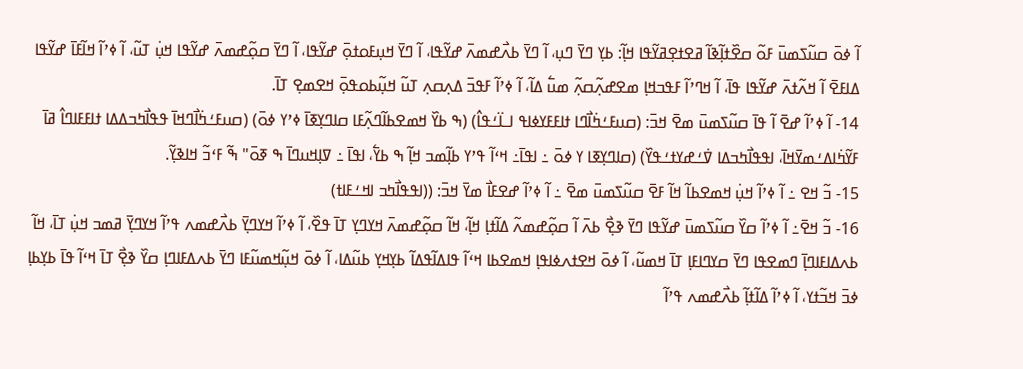ߊ߬ ߦߋ߫ ߛߎ߬ߖߘߎ߫ ߓߋ߬ ߛߐ߰ߙߊ߲߬ߢߊ߬ ߥߐߙߐ߲ߥߌ߬ߟߊ ߞߊ߲߬: ߕߌ߲ ߣߌ߫ ߣߎ߲، ߊ߬ ߣߌ߫ ߕߍ߯ߝߘߍ߫ ߝߌ߬ߟߊ، ߊ߬ ߣߌ߫ ߞߎ߲ߓߋߙߋ߲߫ ߝߌ߬ߟߊ، ߊ߬ ߣߌ߫ ߛߋ߲߬ߝߘߍ߫ ߝߌ߬ߟߊ ߞߎ߲߭ ߠߎ߬، ߊ߬ ߦߴߊ߬ ߞߊ߬ߓߊ߫ ߝߌ߬ߟߊ ߡߊߓߐ߫ ߊ߬ ߞߍ߬ߙߍ߫ ߝߌ߬ߟߊ ߟߊ߫، ߊ߬ ߞߣߴߊ߬ ߓߟߏߞߊ߲ ߘߐߝߍ߲߬ߛߍ߲߬ ߘߎ߱ ߡߊ߬، ߊ߬ ߦߴߊ߬ ߓߟߏ߫ ߡߍ߲ߛߍ߲ ߠߎ߬ ߞߎ߲߬ߕߋߟߋ߲߫ ߞߐߘߐ߲ ߠߊ߫.
14- ߊ߬ ߦߴߊ߬ ߝߐ߫ ߊ߬ ߟߊ߫ ߛߎ߬ߖߘߎ߫ ߘߐ߫ ߞߏ߫: (ߛߎߓߑߤ߭ߊ߯ߣߊ ߙߊߓߓߌߦߊߟ ߊߺߊ߳ߑߟߊ߮) (ߒ ߕߌ߰ ߞߘߐߕߊ߬ߣߍ߲߬ߓߊ ߛߊߣߌ߲ߧߊ߫ ߦߴߌ ߦߋ߫) (ߛߎߓߑߤ߭ߊ߯ߣߞߊ߫ ߟߟߊ߯ߤߏߡߡߊ ߙߊߓߓߊߣߊ߮ ߥߊ߫ ߓߌ߬ߤ߭ߊߡߑߘߌ߫ߞߊ߫، ߊߟߟߊ߯ߤߏߡߊ ߜ߭ߑߝߌߙߑߟߌ߰) (ߛߊߣߌ߲ߧߊ ߌ ߦߋ߫ ߸ ߊߟߊ߫߸ ߞߵߊ߬ ߟߴߌ ߕߊ߲߬ߘߏ ߞߊ߲߬ ߒ ߕߌ߱، ߊߟߊ߫ ߸ ߜߊ߲ߞߎߣߊ߫ ߒ ߧߋ߫" ߒ߬ ߓߵߏ߬ ߞߊߢߌ߲߬.
15- ߏ߬ ߞߐ ߸ ߊ߬ ߦߴߊ߬ ߞߎ߲߭ ߞߘߐߕߊ߬ ߞߊ߬ ߓߐ߫ ߛߎ߬ߖߘߎ߫ ߘߐ߫ ߸ ߊ߬ ߦߴߊ߬ ߝߐߓߊ߯ ߘߌ߫ ߞߏ߫: ((ߊߟߟߊ߯ߤߏ ߊߞߑߓߊߙ)
16- ߏ߬ ߞߐ߫߸ ߊ߬ ߦߴߊ߬ ߛߌ߰ ߛߎ߬ߖߘߎ߫ ߝߌ߬ߟߊ ߣߌ߫ ߢߐ߲߯ ߕߍ߫ ߊ߬ ߛߋ߲߬ߝߘߍ߬ ߡߊ߬ߙߊ߲ ߞߊ߲߬، ߞߊ߬ ߛߋ߲߬ߝߘߍ߫ ߞߌߣߌ߲ ߠߊ߫ ߟߐ߰، ߊ߬ ߦߴߊ߬ ߞߌߣߌ߲߫ ߕߍ߯ߝߘߍ ߟߴߊ߬ ߞߌߣߌ߲߫ ߥߘߏ ߞߎ߲߭ ߠߊ߫، ߞߊ߬ ߕߍߡߊߓߊߣߊ߲߫ ߣߘߐߟߊ ߣߌ߫ ߛߌߣߊߓߊ߲ ߠߊ߫ ߞߘߎ߬، ߊ߬ ߦߋ߫ ߞߐߙߍߦߊߟߊ߲ ߞߘߐߕߊ ߞߵߊ߬ ߟߊߡߊ߬ߟߡߊ߬ ߕߌ߲ߞߌ߲ ߕߎ߬ߡߊ، ߊ߬ ߦߋ߫ ߞߎ߲߬ߞߘߎ߬ߓߊ ߣߌ߫ ߕߍߡߓߊߣߊ߲ ߛߌ߰ ߢߐ߲߯ ߠߊ߫ ߞߵߊ߬ ߟߊ߫ ߕߌ߲ߕߊ߲ ߦߏ߫ ߞߏ߬ߙߌ، ߊ߬ ߦߴߊ߬ ߡߊ߬ߙߊ߲߬ ߕߍ߯ߝߘߍ ߟߴߊ߬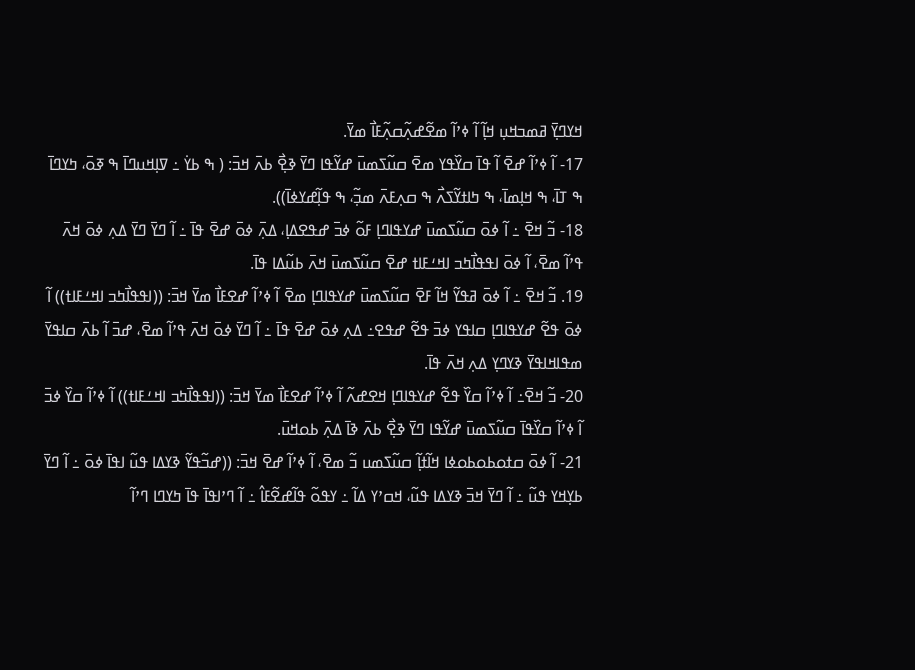ߞߌߣߌ߲߫ ߥߘߏߞߎ߲ ߞߊ߲߬ ߊ߬ ߦߴߊ߬ ߘߐ߬ߝߍ߲߬ߛߍ߲߬ߓߊ߯ ߘߌ߫.
17- ߊ߬ ߦߴߊ߬ ߝߐ߫ ߊ߬ ߟߊ߫ ߛߌ߰ߟߌ ߘߐ߫ ߛߎ߬ߖߘߎ߫ ߝߌ߬ߟߊ ߣߌ߫ ߢߐ߲߯ ߕߍ߫ ߞߏ߫: ( ߒ ߕߌ߭ ߸ ߜߊ߲ߞߎߣߊ߫ ߒ ߧߋ߫، ߤߌߣߊ߫ ߒ ߠߊ߫، ߒ ߞߊ߲ߘߊ߫، ߒ ߤߊߙߌ߬ߖߍ߯ ߒ ߛߍ߲ߓߍ߫ ߘߏ߲߬، ߒ ߟߊ߲߬ߝߌߦߊ߫)).
18- ߏ߬ ߞߐ߫ ߸ ߊ߬ ߦߋ߫ ߛߎ߬ߖߘߎ߫ ߝߌߟߊߣߊ߲ ߓߋ߬ ߦߏ߫ ߝߟߐߡߊ߲، ߡߍ߲߫ ߦߋ߫ ߝߐ߫ ߟߊ߫ ߸ ߊ߬ ߣߌ߫ ߣߌ߫ ߡߍ߲ ߦߋ߫ ߞߍ߫ ߟߴߊ߬ ߘߐ߫، ߊ߬ ߦߋ߫ ߊߟߟߊ߯ߤߏ ߊߞߑߓߊߙ ߝߐ߫ ߛߎ߬ߖߘߎ߫ ߞߍ߫ ߕߎ߬ߡߊ ߟߊ߫.
19. ߏ߬ ߞߐ߫ ߸ ߊ߬ ߦߋ߫ ߥߟߌ߬ ߞߊ߬ ߓߐ߫ ߛߎ߬ߖߘߎ߫ ߝߌߟߊߣߊ߲ ߘߐ߫ ߊ߬ ߦߴߊ߬ ߝߐߓߊ߯ ߘߌ߫ ߞߏ߫: ((ߊߟߟߊ߯ߤߏ ߊߞߑߓߊߙ)) ߊ߬ ߦߋ߫ ߟߐ߬ ߝߌߟߊߣߊ߲ ߛߊߟߌ ߦߏ߫ ߟߐ߬ ߝߟߐ߸ ߡߍ߲ ߦߋ߫ ߝߐ߫ ߟߊ߫ ߸ ߊ߬ ߣߌ߫ ߦߋ߫ ߞߍ߫ ߟߴߊ߬ ߘߐ߫، ߝߏ߫ ߊ߬ ߕߍ߫ ߛߊߟߌ߫ ߘߟߊߞߊߟߌ߫ ߢߌߣߌ߲ ߡߍ߲ ߞߍ߫ ߟߊ߫.
20- ߏ߬ ߞߐ߫߸ ߊ߬ ߦߴߊ߬ ߛߌ߰ ߟߐ߬ ߝߌߟߊߣߊ߲ ߞߐߝߍ߬ ߊ߬ ߦߴߊ߬ ߝߐߓߊ߯ ߘߌ߫ ߞߏ߫: ((ߊߟߟߊ߯ߤߏ ߊߞߑߓߊߙ)) ߊ߬ ߦߴߊ߬ ߛߌ߰ ߦߏ߫ ߊ߬ ߦߴߊ߬ ߛߌ߰ߟߊ߫ ߛߎ߬ߖߘߎ߫ ߝߌ߬ߟߊ ߣߌ߫ ߢߐ߲߯ ߕߍ߫ ߢߊ߫ ߡߍ߲߫ ߕߋߞߎ߫.
21- ߊ߬ ߦߋ߫ ߛߙߋߕߋߕߋߦߊ ߞߊ߬ߙߊ߲߬ ߛߎ߬ߖߘߎ ߏ߬ ߘߐ߫، ߊ߬ ߦߴߊ߬ ߝߐ߫ ߞߏ߫: ((ߝߏ߬ߟߌ߬ ߢߌߡߊ ߟߎ߬ ߊߟߊ߫ ߦߋ߫ ߸ ߊ߬ ߣߌ߫ ߕߌ߲ߞߌ ߟߎ߬ ߸ ߊ߬ ߣߌ߫ ߞߏ߫ ߢߌߡߊ ߟߎ߬، ߞߛߴߌ ߡߊ߬ ߸ ߌߟߋ߬ ߟߊ߬ߝߐ߬ߓߊ߮ ߸ ߊ߬ ߣߴߊߟߊ߫ ߟߊ߫ ߤߌߣߊ ߣߴߊ߬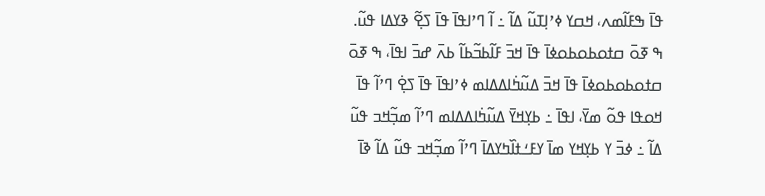ߟߊ߫ ߒߓߊ߬ߘߍ، ߞߛߌ ߦߴߊ߲ߠߎ߬ ߡߊ߬ ߸ ߊ߬ ߣߴߊߟߊ߫ ߟߊ߫ ߖߐ߲߬ ߢߌߡߊ ߟߎ߬. ߒ ߧߋ߫ ߛߙߋߕߋߕߋߦߊ߫ ߟߊ߫ ߞߏ߫ ߓߊ߬ߕߏ߬ߕߊ߬ ߕߍ߫ ߝߏ߫ ߊߟߊ߫، ߒ ߧߋ߫ ߛߙߋߕߋߕߋߦߊ߫ ߟߊ߫ ߞߏ߫ ߡߎ߬ߤ߭ߊߡߡߊߘ ߦߴߊߟߊ߫ ߟߊ߫ ߖߐ߲߭ ߣߴߊ߬ ߟߊ߫ ߞߋߟߊ ߟߋ߬ ߘߌ߫، ߊߟߊ߫ ߸ ߕߌ߲ߞߌ߫ ߡߎ߬ߤ߭ߊߡߡߊߘ ߣߴߊ߬ ߘߏ߲߬ߞߏ ߟߎ߬ ߡߊ߬ ߸ ߦߏ߫ ߌ ߕߌ߲ߞߌ ߘߊ߫ ߌߓߑߙߊ߰ߤߌߡߊ߫ ߣߴߊ߬ ߘߏ߲߬ߞߏ ߟߎ߬ ߡߊ߬ ߢߊ߫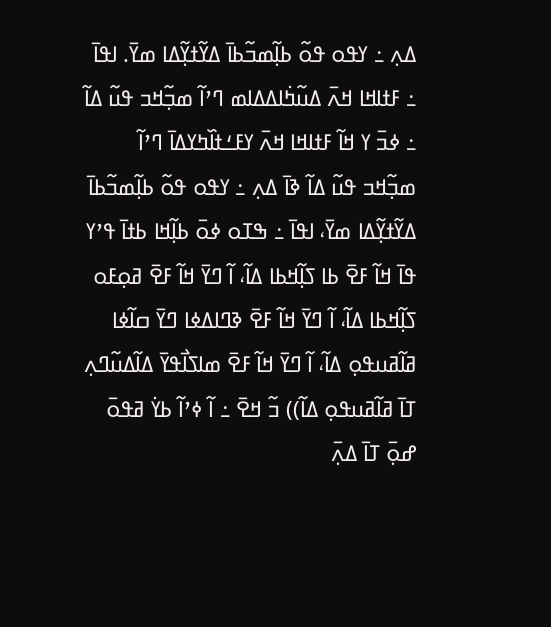ߡߍ߲ ߸ ߌߟߋ ߟߋ߬ ߕߊ߲߬ߘߏ߬ߕߊ߫ ߡߌ߬ߙߌ߲߬ߡߊ ߘߌ߫. ߊߟߊ߫ ߸ ߓߙߊߞߊ ߞߍ߫ ߡߎ߬ߤ߭ߊߡߡߊߘ ߣߴߊ߬ ߘߏ߲߬ߞߏ ߟߎ߬ ߡߊ߬ ߸ ߦߏ߫ ߌ ߞߊ߬ ߓߙߊߞߊ ߞߍ߫ ߌߓߑߙߊ߰ߤߌߡߊ߫ ߣߴߊ߬ ߘߏ߲߬ߞߏ ߟߎ߬ ߡߊ߬ ߢߊ߫ ߡߍ߲ ߸ ߌߟߋ ߟߋ߬ ߕߊ߲߬ߘߏ߬ߕߊ߫ ߡߌ߬ߙߌ߲߬ߡߊ ߘߌ߫، ߊߟߊ߫ ߸ ߒߠߋ ߦߋ߫ ߕߊ߲߬ߞߊ ߕߙߊ߫ ߟߴߌ ߟߊ߫ ߞߊ߬ ߓߐ߫ ߕߊ ߖߊ߲߬ߞߕߊ ߡߊ߬، ߊ߬ ߣߌ߫ ߞߊ߬ ߓߐ߫ ߥߋ߲ߓߋ ߖߊ߲߬ߞߕߊ ߡߊ߬، ߊ߬ ߣߌ߫ ߞߊ߬ ߓߐ߫ ߢߣߊߡߦߊ ߣߌ߫ ߛߊ߬ߦߊ ߥߊ߬ߥߎߟߋ߲ ߡߊ߬، ߊ߬ ߣߌ߫ ߞߊ߬ ߓߐ߫ ߘߊߖߊ߯ߟߌ߫ ߡߊ߬ߡߎ߬ߣߍ߲ ߠߊ߫ ߥߊ߬ߥߎߟߋ߲ ߡߊ߬)) ߏ߬ ߞߐ߫ ߸ ߊ߬ ߦߴߊ߬ ߕߌ߭ ߥߟߋ߫ ߝߋ߲߫ ߠߊ߫ ߡߍ߲߫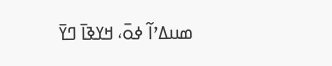ߘߎߡߴߊ߬ ߦߋ߫، ߞߌߢߊ߫ ߣߌ߫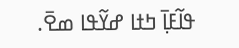ߟߊ߬ߓߊ߲߫ ߤߙߊ ߝߌ߬ߟߊ ߘߐ߫.